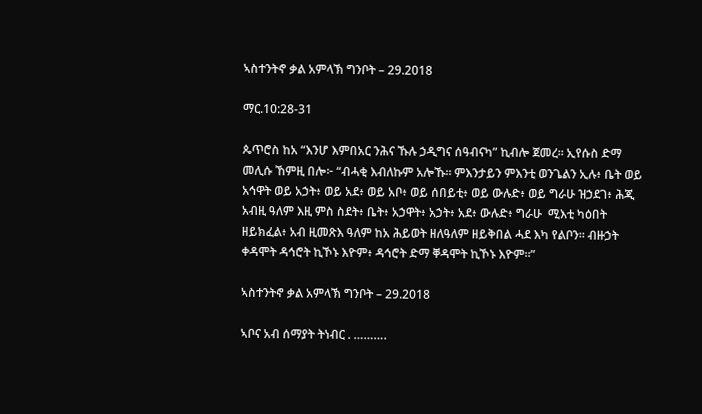ኣስተንትኖ ቃል አምላኽ ግንቦት – 29.2018

ማር.10:28-31

ጴጥሮስ ከአ “እንሆ እምበአር ንሕና ኹሉ ኃዲግና ሰዓብናካ” ኪብሎ ጀመረ። ኢየሱስ ድማ መሊሱ ኸምዚ በሎ፦ “ብሓቂ እብለኩም አሎኹ። ምእንታይን ምእንቲ ወንጌልን ኢሉ፥ ቤት ወይ አኅዋት ወይ አኃት፥ ወይ አደ፥ ወይ አቦ፥ ወይ ሰበይቲ፥ ወይ ውሉድ፥ ወይ ግራሁ ዝኃደገ፥ ሕጂ አብዚ ዓለም እዚ ምስ ስደት፥ ቤት፥ አኃዋት፥ አኃት፥ አደ፥ ውሉድ፥ ግራሁ  ሚእቲ ካዕበት ዘይክፈል፥ አብ ዚመጽእ ዓለም ከአ ሕይወት ዘለዓለም ዘይቅበል ሓደ እካ የልቦን። ብዙኃት ቀዳሞት ዳኅሮት ኪኾኑ እዮም፥ ዳኅሮት ድማ ቐዳሞት ኪኾኑ እዮም።”

ኣስተንትኖ ቃል አምላኽ ግንቦት – 29.2018

ኣቦና አብ ሰማያት ትነብር . ……….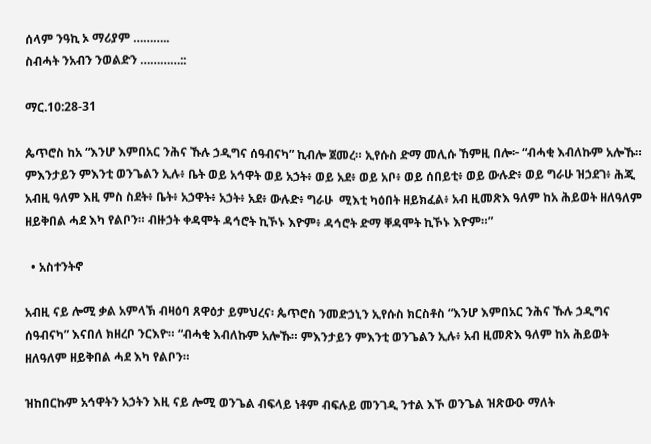ሰላም ንዓኪ ኦ ማሪያም ………..
ስብሓት ንአብን ንወልድን …………::

ማር.10:28-31

ጴጥሮስ ከአ “እንሆ እምበአር ንሕና ኹሉ ኃዲግና ሰዓብናካ” ኪብሎ ጀመረ። ኢየሱስ ድማ መሊሱ ኸምዚ በሎ፦ “ብሓቂ እብለኩም አሎኹ። ምእንታይን ምእንቲ ወንጌልን ኢሉ፥ ቤት ወይ አኅዋት ወይ አኃት፥ ወይ አደ፥ ወይ አቦ፥ ወይ ሰበይቲ፥ ወይ ውሉድ፥ ወይ ግራሁ ዝኃደገ፥ ሕጂ አብዚ ዓለም እዚ ምስ ስደት፥ ቤት፥ አኃዋት፥ አኃት፥ አደ፥ ውሉድ፥ ግራሁ  ሚእቲ ካዕበት ዘይክፈል፥ አብ ዚመጽእ ዓለም ከአ ሕይወት ዘለዓለም ዘይቅበል ሓደ እካ የልቦን። ብዙኃት ቀዳሞት ዳኅሮት ኪኾኑ እዮም፥ ዳኅሮት ድማ ቐዳሞት ኪኾኑ እዮም።”

  • አስተንትኖ

አብዚ ናይ ሎሚ ቃል አምላኽ ብዛዕባ ጸዋዕታ ይምህረና፡ ጴጥሮስ ንመድኃኒን ኢየሱስ ክርስቶስ “እንሆ እምበአር ንሕና ኹሉ ኃዲግና ሰዓብናካ” እናበለ ክዘረቦ ንርእዮ። “ብሓቂ እብለኩም አሎኹ። ምእንታይን ምእንቲ ወንጌልን ኢሉ፥ አብ ዚመጽእ ዓለም ከአ ሕይወት ዘለዓለም ዘይቅበል ሓደ እካ የልቦን።

ዝከበርኩም አኅዋትን አኃትን እዚ ናይ ሎሚ ወንጌል ብፍላይ ነቶም ብፍሉይ መንገዲ ንተል እኾ ወንጌል ዝጽውዑ ማለት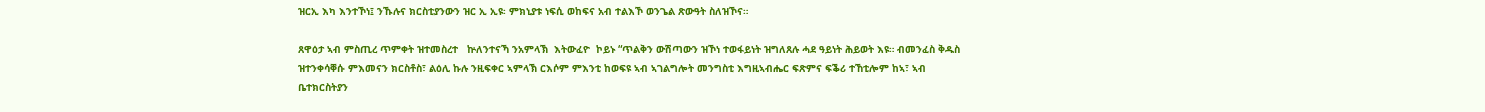ዝርኢ እካ እንተኾነ፤ ንኹሉና ክርስቲያንውን ዝር ኢ ኢዩ፡ ምክኒያቱ ነፍሲ ወከፍና አብ ተልእኾ ወንጌል ጽውዓት ስለዝኾና።

ጸዋዕታ ኣብ ምስጢረ ጥምቀት ዝተመስረተ   ኵለንተናኻ ንአምላኽ  እትውፈዮ  ኮይኑ “ጥልቅን ውሽጣውን ዝኾነ ተወፋይነት ዝግለጸሉ ሓደ ዓይነት ሕይወት እዩ። ብመንፈስ ቅዱስ ዝተንቀሳቐሱ ምእመናን ክርስቶስ፣ ልዕሊ ኩሉ ንዚፍቀር ኣምላኽ ርእሶም ምእንቲ ከወፍዩ ኣብ ኣገልግሎት መንግስቲ እግዚኣብሔር ፍጽምና ፍቕሪ ተኸቲሎም ከኣ፣ ኣብ ቤተክርስትያን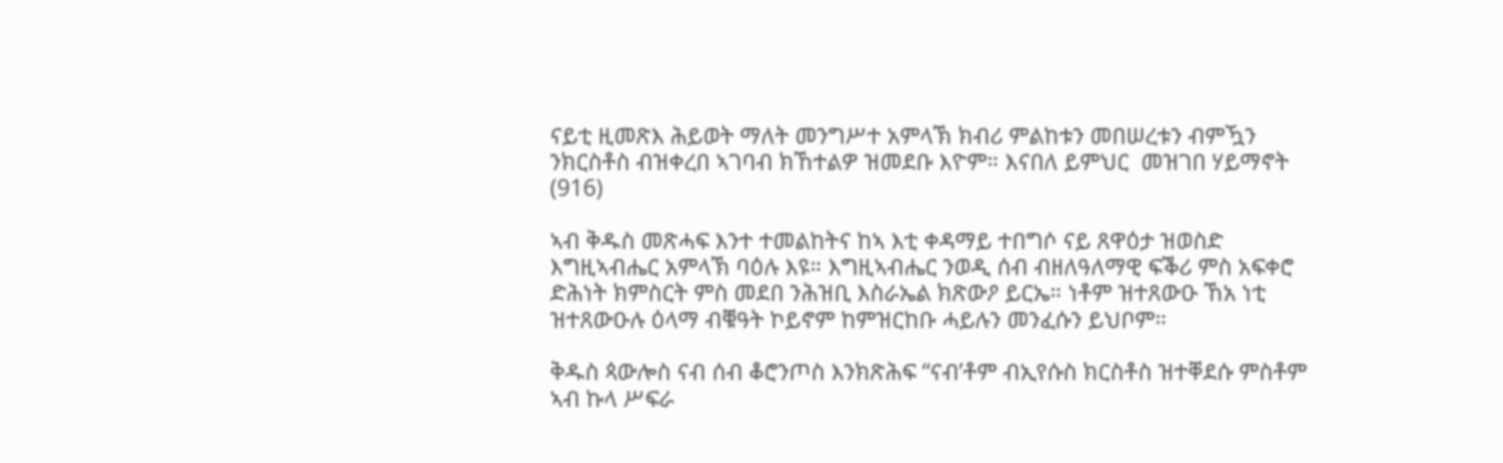ናይቲ ዚመጽእ ሕይወት ማለት መንግሥተ አምላኽ ክብሪ ምልከቱን መበሠረቱን ብምዃን ንክርስቶስ ብዝቀረበ ኣገባብ ክኸተልዎ ዝመደቡ እዮም። እናበለ ይምህር  መዝገበ ሃይማኖት (916)

ኣብ ቅዱስ መጽሓፍ እንተ ተመልከትና ከኣ እቲ ቀዳማይ ተበግሶ ናይ ጸዋዕታ ዝወስድ እግዚኣብሔር አምላኽ ባዕሉ እዩ። እግዚኣብሔር ንወዲ ሰብ ብዘለዓለማዊ ፍቕሪ ምስ አፍቀሮ ድሕነት ክምስርት ምስ መደበ ንሕዝቢ እስራኤል ክጽውዖ ይርኤ። ነቶም ዝተጸውዑ ኸአ ነቲ ዝተጸውዑሉ ዕላማ ብቑዓት ኮይኖም ከምዝርከቡ ሓይሉን መንፈሱን ይህቦም።

ቅዱስ ጳውሎስ ናብ ሰብ ቆሮንጦስ እንክጽሕፍ “ናብ’ቶም ብኢየሱስ ክርስቶስ ዝተቐደሱ ምስቶም ኣብ ኩላ ሥፍራ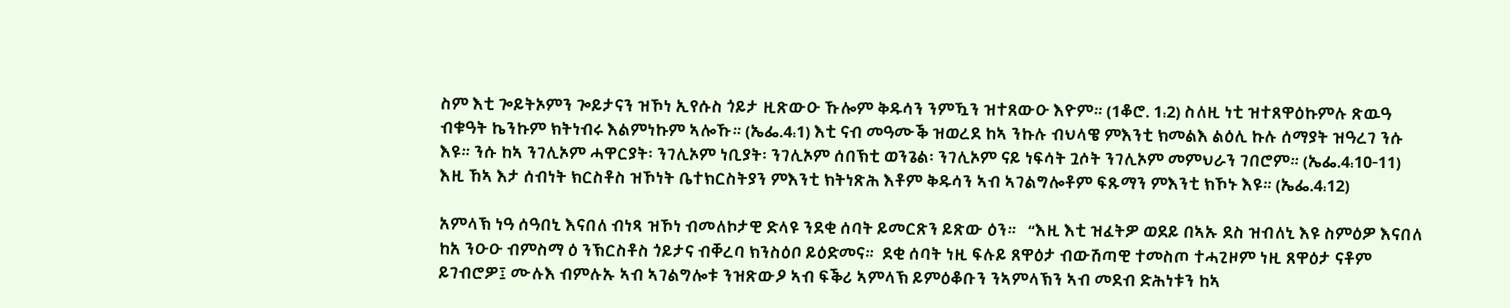ስም እቲ ጐይትኦምን ጐይታናን ዝኾነ ኢየሱስ ጎይታ ዚጽውዑ ኹሎም ቅዱሳን ንምዃን ዝተጸውዑ እዮም። (1ቆሮ. 1᎓2) ስለዚ ነቲ ዝተጸዋዕኩምሉ ጽዉዓ ብቁዓት ኬንኩም ክትነብሩ እልምነኩም ኣሎኹ። (ኤፌ.4᎓1) እቲ ናብ መዓሙቕ ዝወረደ ከኣ ንኩሉ ብህላዌ ምእንቲ ክመልእ ልዕሊ ኩሉ ሰማያት ዝዓረገ ንሱ እዩ። ንሱ ከኣ ንገሊኦም ሓዋርያት፡ ንገሊኦም ነቢያት፡ ንገሊኦም ሰበኽቲ ወንጌል፡ ንገሊኦም ናይ ነፍሳት ጓሶት ንገሊኦም መምህራን ገበሮም። (ኤፌ.4᎓10-11) እዚ ኸኣ እታ ሰብነት ክርስቶስ ዝኾነት ቤተክርስትያን ምእንቲ ክትነጽሕ እቶም ቅዱሳን ኣብ ኣገልግሎቶም ፍጹማን ምእንቲ ክኾኑ እዩ። (ኤፌ.4᎓12)

አምላኽ ነዓ ሰዓበኒ እናበለ ብነጻ ዝኾነ ብመለኮታዊ ድላዩ ንደቂ ሰባት ይመርጽን ይጽው ዕን።   “እዚ እቲ ዝፈትዎ ወደይ በኣኡ ደስ ዝብለኒ እዩ ስምዕዎ እናበለ ከአ ንዑዑ ብምስማ ዕ ንኽርስቶስ ጎይታና ብቐረባ ክንስዕቦ ይዕድመና።  ደቂ ሰባት ነዚ ፍሉይ ጸዋዕታ ብውሽጣዊ ተመስጦ ተሓጊዞም ነዚ ጸዋዕታ ናቶም ይገብሮዎ፤ ሙሉእ ብምሉኡ ኣብ ኣገልግሎቱ ንዝጽውዖ ኣብ ፍቕሪ ኣምላኽ ይምዕቆቡን ንኣምላኽን ኣብ መደብ ድሕነቱን ከኣ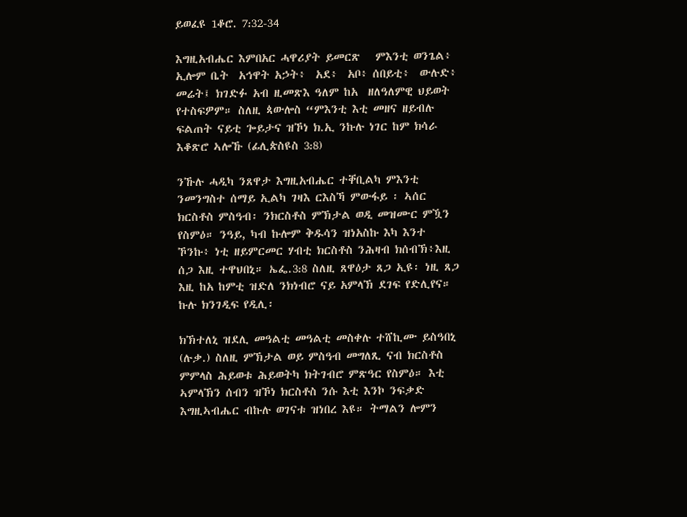ይወፈዩ 1ቆሮ. 7᎓32-34

እግዚአብሔር እምበአር ሓዋሪያት ይመርጽ   ምእንቲ ወንጌል፥ ኢሎም ቤት  አኅዋት አኃት፥  አደ፥  አቦ፥ ሰበይቲ፥  ውሉድ፥  መሬት፤ ክገድፉ አብ ዚመጽእ ዓለም ከአ  ዘለዓለምዊ ህይወት የተስፍዎም። ስለዚ ጳውሎስ “ምእንቲ እቲ መዘና ዘይብሉ ፍልጠት ናይቲ ጐይታና ዝኾነ ክ.ኢ ንኩሉ ነገር ከም ክሳራ እቆጽሮ ኣሎኹ (ፊሊጵስዩስ 3᎓8)

ንኹሉ ሓዲካ ንጸዋታ እግዚአብሔር ተቐቢልካ ምእንቲ ንመንግስተ ሰማይ ኢልካ ገዛእ ርእስኻ ምውፋይ ፡ ኣሰር ክርስቶስ ምስዓብ፡ ንክርስቶስ ምኽታል ወዲ መዝሙር ምዃን የስምዕ። ንዓይ, ካብ ኩሎም ቅዱሳን ዝነአስኩ እካ እንተ ኾንኩ፥ ነቲ ዘይምርመር ሃብቲ ክርስቶስ ንሕዛብ ክሰብኽ፥እዚ ሰጋ እዚ ተዋህበኒ። ኤፌ.3᎓8 ስለዚ ጸዋዕታ ጸጋ ኢዩ፡ ነዚ ጸጋ እዚ ከአ ከምቲ ዝድለ ንክነብሮ ናይ አምላኽ ደገፍ የድሊየና። ኩሉ ክንገዲፍ የዲሊ፡

ክኽተለኒ ዝደሊ መዓልቲ መዓልቲ መስቀሉ ተሸኪሙ ይስዓበኒ (ሉቃ.) ስለዚ ምኽታል ወይ ምስዓብ መግለጺ ናብ ክርስቶስ ምምላስ ሕይወቱ ሕይወትካ ክትገብሮ ምጽዓር የስምዕ። እቲ ኣምላኽን ሰብን ዝኾነ ክርስቶስ ንሱ እቲ እንኮ ንፍቃድ እግዚኣብሔር ብኩሉ ወገናቱ ዝነበረ እዩ። ትማልን ሎምን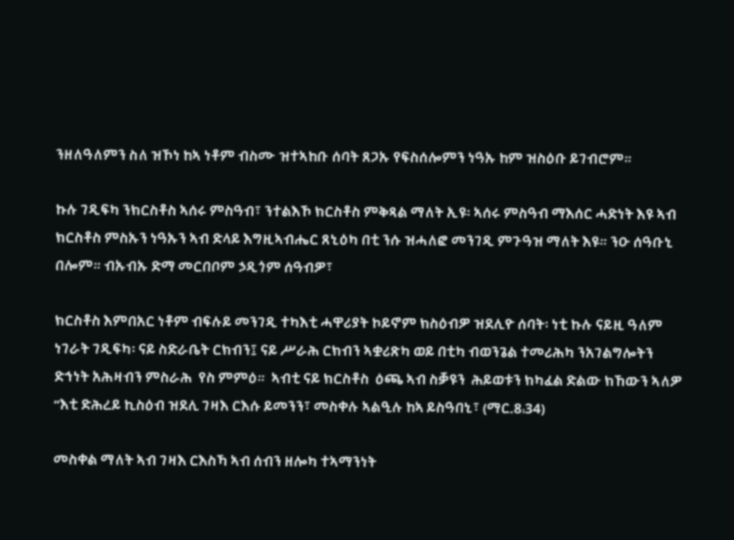ንዘለዓለምን ስለ ዝኾነ ከኣ ነቶም ብስሙ ዝተኣከቡ ሰባት ጸጋኡ የፍስሰሎምን ነዓኡ ከም ዝስዕቡ ይገብሮም።

ኩሉ ገዲፍካ ንክርስቶስ ኣሰሩ ምስዓብ፣ ንተልእኾ ክርስቶስ ምቅጻል ማለት ኢዩ፡ ኣሰሩ ምስዓብ ማእሰር ሓድነት እዩ ኣብ ክርስቶስ ምስኡን ነዓኡን ኣብ ድላይ እግዚኣብሔር ጸኒዕካ በቲ ንሱ ዝሓለፎ መንገዲ ምጉዓዝ ማለት እዩ። ንዑ ሰዓቡኒ በሎም። ብኡብኡ ድማ መርበቦም ኃዲጎም ሰዓብዎ፣

ክርስቶስ እምበአር ነቶም ብፍሉይ መንገዲ ተካእቲ ሓዋሪያት ኮይኖም ክስዕብዎ ዝደሊዮ ሰባት፡ ነቲ ኩሉ ናይዚ ዓለም ነገራት ገዲፍካ፡ ናይ ስድራቤት ርክብን፤ ናይ ሥራሕ ርክብን ኣቋሪጽካ ወይ በቲካ ብወንጌል ተመሪሕካ ንአገልግሎትን ድኅነት አሕዛብን ምስራሕ  የስ ምምዕ።  ኣብቲ ናይ ክርስቶስ  ዕጫ ኣብ ስቓዩን  ሕይወቱን ክካፈል ድልው ክኸውን ኣለዎ “እቲ ድሕረይ ኪስዕብ ዝደሊ ገዛእ ርእሱ ይመንን፣ መስቀሉ ኣልዒሉ ከኣ ይስዓበኒ፣ (ማር.8᎓34)

መስቀል ማለት ኣብ ገዛእ ርእስኻ ኣብ ሰብን ዘሎካ ተኣማንነት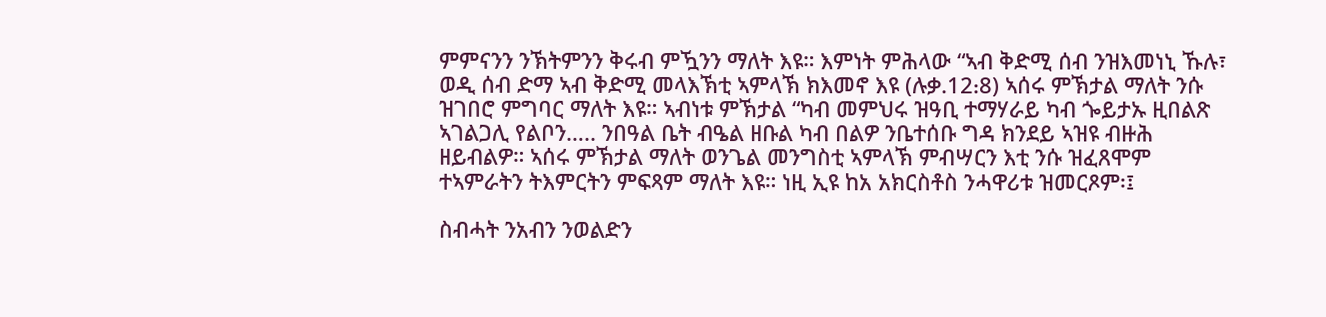ምምናንን ንኽትምንን ቅሩብ ምዃንን ማለት እዩ። እምነት ምሕላው “ኣብ ቅድሚ ሰብ ንዝእመነኒ ኹሉ፣ ወዲ ሰብ ድማ ኣብ ቅድሚ መላእኽቲ ኣምላኽ ክእመኖ እዩ (ሉቃ.12᎓8) ኣሰሩ ምኽታል ማለት ንሱ ዝገበሮ ምግባር ማለት እዩ። ኣብነቱ ምኽታል “ካብ መምህሩ ዝዓቢ ተማሃራይ ካብ ጐይታኡ ዚበልጽ ኣገልጋሊ የልቦን….. ንበዓል ቤት ብዔል ዘቡል ካብ በልዎ ንቤተሰቡ ግዳ ክንደይ ኣዝዩ ብዙሕ ዘይብልዎ። ኣሰሩ ምኽታል ማለት ወንጌል መንግስቲ ኣምላኽ ምብሣርን እቲ ንሱ ዝፈጸሞም ተኣምራትን ትእምርትን ምፍጻም ማለት እዩ። ነዚ ኢዩ ከአ አክርስቶስ ንሓዋሪቱ ዝመርጾም፡፤

ስብሓት ንአብን ንወልድን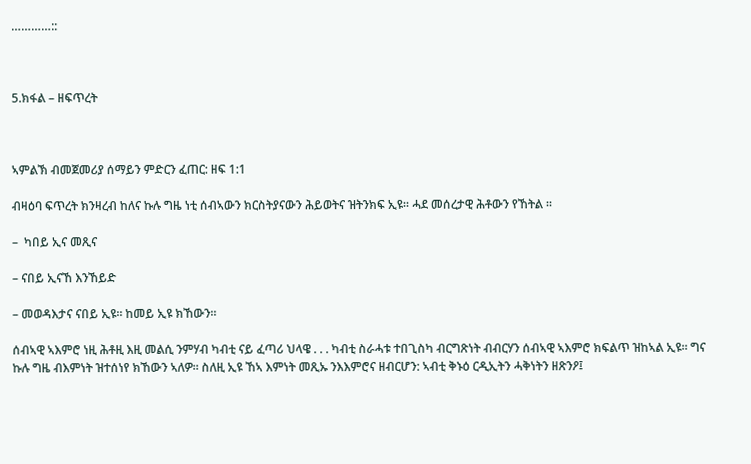…………::



5.ክፋል – ዘፍጥረት



ኣምልኽ ብመጀመሪያ ሰማይን ምድርን ፈጠር: ዘፍ 1:1

ብዛዕባ ፍጥረት ክንዛረብ ከለና ኩሉ ግዜ ነቲ ሰብኣውን ክርስትያናውን ሕይወትና ዝትንክፍ ኢዩ። ሓደ መሰረታዊ ሕቶውን የኸትል ።

–  ካበይ ኢና መጺና

– ናበይ ኢናኸ እንኸይድ

– መወዳእታና ናበይ ኢዩ። ከመይ ኢዩ ክኸውን።

ሰብኣዊ ኣእምሮ ነዚ ሕቶዚ እዚ መልሲ ንምሃብ ካብቲ ናይ ፈጣሪ ህላዌ . . . ካብቲ ስራሓቱ ተበጊስካ ብርግጽነት ብብርሃን ሰብኣዊ ኣእምሮ ክፍልጥ ዝከኣል ኢዩ። ግና ኩሉ ግዜ ብእምነት ዝተሰነየ ክኸውን ኣለዎ። ስለዚ ኢዩ ኸኣ እምነት መጺኡ ንእእምሮና ዘብርሆን: ኣብቲ ቅኑዕ ርዲኢትን ሓቅነትን ዘጽንዖ፤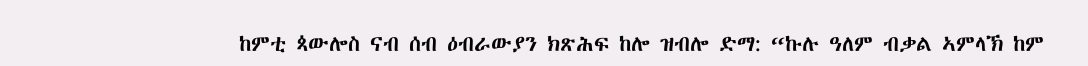ከምቲ ጳውሎስ ናብ ሰብ ዕብራውያን ክጽሕፍ ከሎ ዝብሎ ድማ: “ኩሉ ዓለም ብቃል ኣምላኽ ከም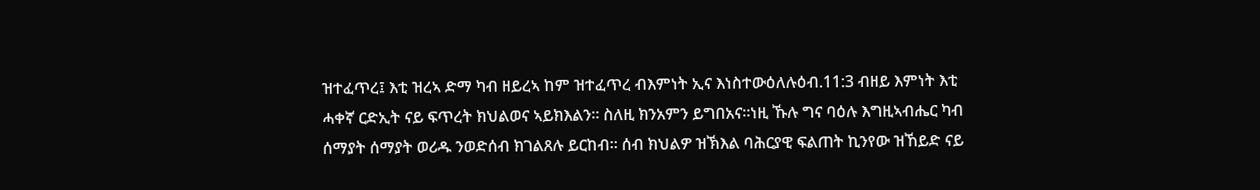ዝተፈጥረ፤ እቲ ዝረኣ ድማ ካብ ዘይረኣ ከም ዝተፈጥረ ብእምነት ኢና እነስተውዕለሉዕብ.11:3 ብዘይ እምነት እቲ ሓቀኛ ርድኢት ናይ ፍጥረት ክህልወና ኣይክእልን። ስለዚ ክንአምን ይግበአና።ነዚ ኹሉ ግና ባዕሉ እግዚኣብሔር ካብ ሰማያት ሰማያት ወሪዱ ንወድሰብ ክገልጸሉ ይርከብ። ሰብ ክህልዎ ዝኽእል ባሕርያዊ ፍልጠት ኪንየው ዝኸይድ ናይ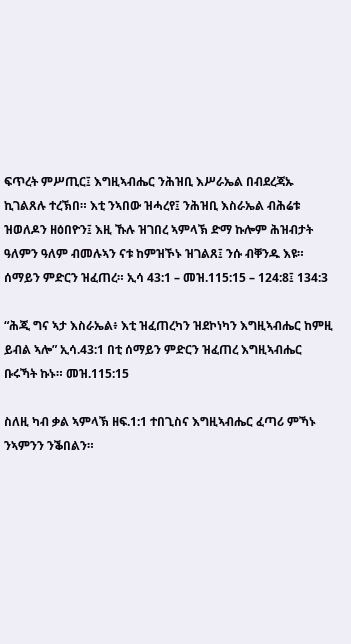ፍጥረት ምሥጢር፤ እግዚኣብሔር ንሕዝቢ እሥራኤል በብደረጃኡ ኪገልጸሉ ተረኽበ። እቲ ንኣበው ዝሓረየ፤ ንሕዝቢ እስራኤል ብሕሬቱ ዝወለዶን ዘዕበዮን፤ እዚ ኹሉ ዝገበረ ኣምላኽ ድማ ኩሎም ሕዝብታት ዓለምን ዓለም ብመሉኣን ናቱ ከምዝኾኑ ዝገልጸ፤ ንሱ ብቐንዱ እዩ። ሰማይን ምድርን ዝፈጠረ። ኢሳ 43:1 – መዝ.115:15 – 124:8፤ 134:3

“ሕጂ ግና ኣታ እስራኤል፥ እቲ ዝፈጠረካን ዝደኮነካን እግዚኣብሔር ከምዚ ይብል ኣሎ” ኢሳ.43:1 በቲ ሰማይን ምድርን ዝፈጠረ እግዚኣብሔር ቡሩኻት ኩኑ። መዝ.115:15

ስለዚ ካብ ቃል ኣምላኽ ዘፍ.1:1 ተበጊስና እግዚኣብሔር ፈጣሪ ምኻኑ ንኣምንን ንቕበልን።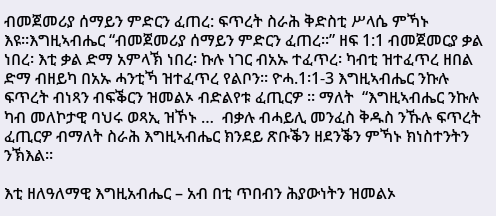ብመጀመሪያ ሰማይን ምድርን ፈጠረ: ፍጥረት ስራሕ ቅድስቲ ሥላሴ ምኻኑ እዩ።እግዚኣብሔር “ብመጀመሪያ ሰማይን ምድርን ፈጠረ።” ዘፍ 1:1 ብመጀመርያ ቃል ነበረ፡ እቲ ቃል ድማ አምላኽ ነበረ፡ ኩሉ ነገር ብአኡ ተፈጥረ፡ ካብቲ ዝተፈጥረ ዘበል ድማ ብዘይካ በአኡ ሓንቲኻ ዝተፈጥረ የልቦን። ዮሓ.1፡1-3 እግዚኣብሔር ንኩሉ ፍጥረት ብነጻን ብፍቕርን ዝመልኦ ብድልየቱ ፈጢርዎ ። ማለት  “እግዚኣብሔር ንኩሉ ካብ መለኮታዊ ባህሩ ወጻኢ ዝኾኑ …  ብቃሉ ብሓይሊ መንፈስ ቅዱስ ንኹሉ ፍጥረት ፈጢርዎ ብማለት ስራሕ እግዚኣብሔር ክንደይ ጽቡቕን ዘደንቕን ምኻኑ ክነስተንትን ንኽእል።

እቲ ዘለዓለማዊ እግዚአብሔር – አብ በቲ ጥበብን ሕያውነትን ዝመልኦ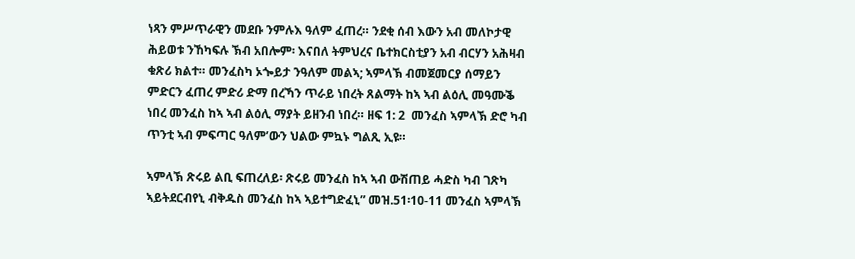ነጻን ምሥጥራዊን መደቡ ንምሉእ ዓለም ፈጠረ። ንደቂ ሰብ እውን አብ መለኮታዊ ሕይወቱ ንኸካፍሉ ኽብ አበሎም፡ እናበለ ትምህረና ቤተክርስቲያን አብ ብርሃን አሕዛብ ቁጽሪ ክልተ። መንፈስካ ኦጐይታ ንዓለም መልኣ; ኣምላኽ ብመጀመርያ ሰማይን ምድርን ፈጠረ ምድሪ ድማ በረኻን ጥራይ ነበረት ጸልማት ከኣ ኣብ ልዕሊ መዓሙቕ ነበረ መንፈስ ከኣ ኣብ ልዕሊ ማያት ይዘንብ ነበረ። ዘፍ 1: 2  መንፈስ ኣምላኽ ድሮ ካብ ጥንቲ ኣብ ምፍጣር ዓለም’ውን ህልው ምኳኑ ግልጺ ኢዩ።

ኣምላኽ ጽሩይ ልቢ ፍጠረለይ፡ ጽሩይ መንፈስ ከኣ ኣብ ውሽጠይ ሓድስ ካብ ገጽካ ኣይትደርብየኒ ብቅዱስ መንፈስ ከኣ ኣይተግድፈኒ” መዝ.51፡10-11 መንፈስ ኣምላኽ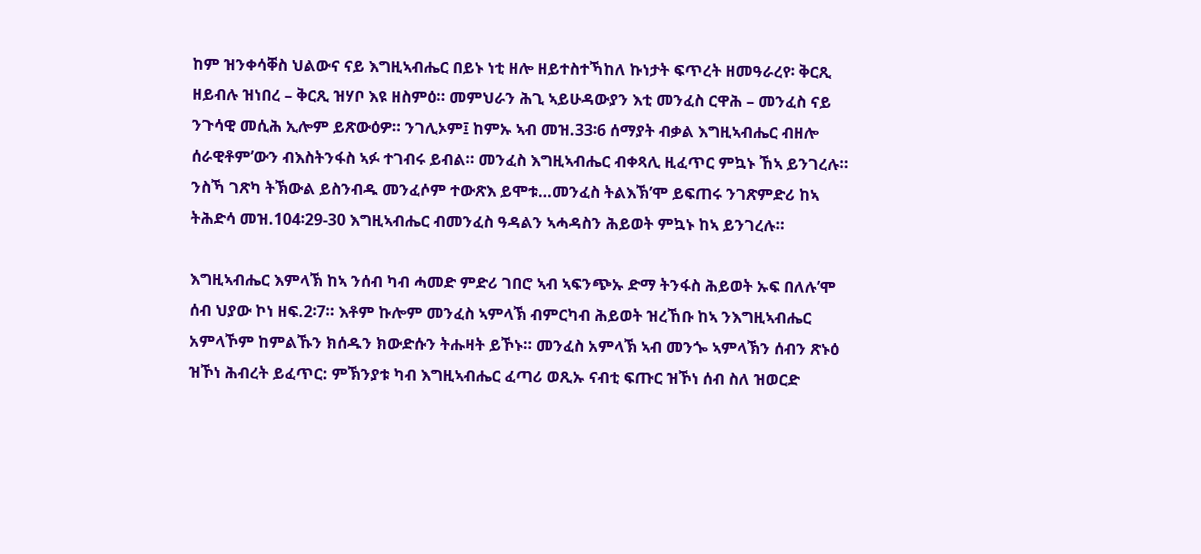ከም ዝንቀሳቐስ ህልውና ናይ እግዚኣብሔር በይኑ ነቲ ዘሎ ዘይተስተኻከለ ኩነታት ፍጥረት ዘመዓራረየ፡ ቅርጺ ዘይብሉ ዝነበረ – ቅርጺ ዝሃቦ እዩ ዘስምዕ። መምህራን ሕጊ ኣይሁዳውያን እቲ መንፈስ ርዋሕ – መንፈስ ናይ ንጉሳዊ መሲሕ ኢሎም ይጽውዕዎ። ንገሊኦም፤ ከምኡ ኣብ መዝ.33፡6 ሰማያት ብቃል እግዚኣብሔር ብዘሎ ሰራዊቶም’ውን ብእስትንፋስ ኣፉ ተገብሩ ይብል። መንፈስ እግዚኣብሔር ብቀጻሊ ዚፈጥር ምኳኑ ኸኣ ይንገረሉ። ንስኻ ገጽካ ትኽውል ይስንብዱ መንፈሶም ተውጽእ ይሞቱ…መንፈስ ትልእኽ’ሞ ይፍጠሩ ንገጽምድሪ ከኣ ትሕድሳ መዝ.104፡29-30 እግዚኣብሔር ብመንፈስ ዓዳልን ኣሓዳስን ሕይወት ምኳኑ ከኣ ይንገረሉ።

እግዚኣብሔር እምላኽ ከኣ ንሰብ ካብ ሓመድ ምድሪ ገበሮ ኣብ ኣፍንጭኡ ድማ ትንፋስ ሕይወት ኡፍ በለሉ’ሞ ሰብ ህያው ኮነ ዘፍ.2፡7። እቶም ኩሎም መንፈስ ኣምላኽ ብምርካብ ሕይወት ዝረኸቡ ከኣ ንእግዚኣብሔር አምላኾም ከምልኹን ክሰዱን ክውድሱን ትሑዛት ይኾኑ። መንፈስ አምላኽ ኣብ መንጐ ኣምላኽን ሰብን ጽኑዕ ዝኾነ ሕብረት ይፈጥር: ምኽንያቱ ካብ እግዚኣብሔር ፈጣሪ ወጺኡ ናብቲ ፍጡር ዝኾነ ሰብ ስለ ዝወርድ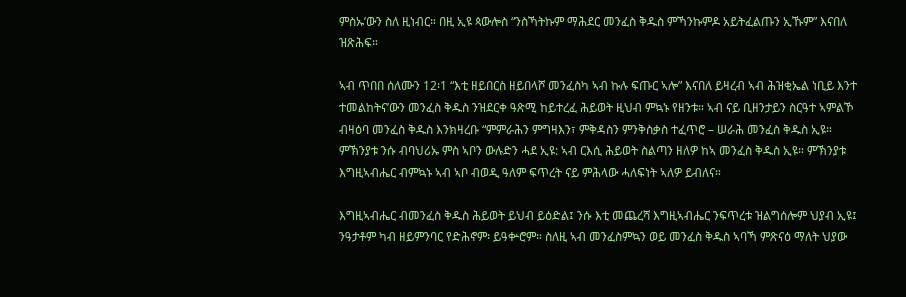ምስኡ’ውን ስለ ዚነብር። በዚ ኢዩ ጳውሎስ “ንስኻትኩም ማሕደር መንፈስ ቅዱስ ምኻንኩምዶ አይትፈልጡን ኢኹም” እናበለ ዝጽሕፍ።

ኣብ ጥበበ ሰለሙን 12፡1 “እቲ ዘይበርስ ዘይበላሾ መንፈስካ ኣብ ኩሉ ፍጡር ኣሎ” እናበለ ይዛረብ ኣብ ሕዝቂኤል ነቢይ እንተ ተመልከትና’ውን መንፈስ ቅዱስ ንዝደርቀ ዓጽሚ ከይተረፈ ሕይወት ዚህብ ምኳኑ የዘንቱ። ኣብ ናይ ቢዘንታይን ስርዓተ ኣምልኾ ብዛዕባ መንፈስ ቅዱስ እንክዛረቡ “ምምራሕን ምግዛእን፣ ምቅዳስን ምንቅስቃስ ተፈጥሮ – ሠራሕ መንፈስ ቅዱስ ኢዩ። ምኽንያቱ ንሱ ብባህሪኡ ምስ ኣቦን ውሉድን ሓደ ኢዩ: ኣብ ርእሲ ሕይወት ስልጣን ዘለዎ ከኣ መንፈስ ቅዱስ ኢዩ። ምኽንያቱ እግዚኣብሔር ብምኳኑ ኣብ ኣቦ ብወዲ ዓለም ፍጥረት ናይ ምሕላው ሓለፍነት ኣለዎ ይብለና።

እግዚኣብሔር ብመንፈስ ቅዱስ ሕይወት ይህብ ይዕድል፤ ንሱ እቲ መጨረሻ እግዚኣብሔር ንፍጥረቱ ዝልግሰሎም ህያብ ኢዩ፤ ንዓታቶም ካብ ዘይምንባር የድሕኖም፡ ይዓቍሮም። ስለዚ ኣብ መንፈስምኳን ወይ መንፈስ ቅዱስ ኣባኻ ምጽናዕ ማለት ህያው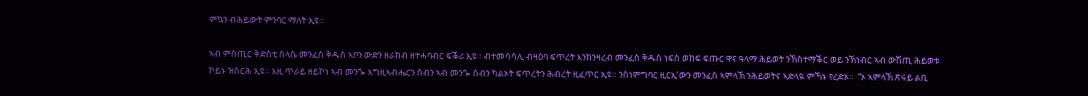ምኳን ብሕይውት ምንባር ማለት ኢዩ።

ኣብ ምስጢር ቅድስቲ ስላሴ መንፈስ ቅዱስ ኣቦን ውድን ዘራክብ ዘተሓባብር ፍቕሪ ኢዩ። ብተመሳሳሊ ብዛዕባ ፍጥረት እንክንዛረብ መንፈስ ቅዱስ ነፍስ ወከፍ ፍጡር ዋና ዓላማ ሕይወት ንኸስተማቕር ወይ ንኽነብር ኣብ ውሽጢ ሕይወቱ ኮይኑ ዝሰርሕ ኢዩ። እዚ ጥራይ ዘይኮነ ኣብ መንጐ እግዚኣብሔርን ሰብን ኣብ መንጐ ሰብን ካልኦት ፍጥረትን ሕብረት ዚፈጥር ኢዩ። ንስነምግባር ዚርኢ’ውን መንፈስ ኣምላኽ ንሕይወትና ኣድላዪ ምኻኑ የረድኦ።  “ኦ ኣምላኽ ጽሩይ ልቢ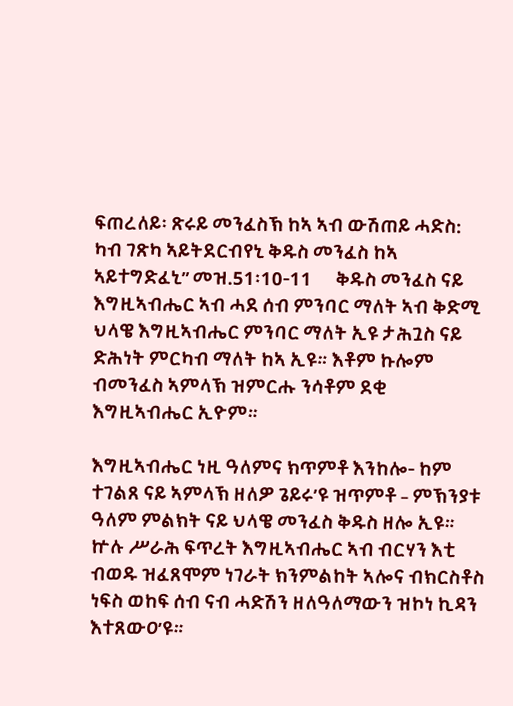ፍጠረለይ፡ ጽሩይ መንፈስኽ ከኣ ኣብ ውሽጠይ ሓድስ: ካብ ገጽካ ኣይትደርብየኒ ቅዱስ መንፈስ ከኣ ኣይተግድፈኒ” መዝ.51፡10-11      ቅዱስ መንፈስ ናይ እግዚኣብሔር ኣብ ሓደ ሰብ ምንባር ማለት ኣብ ቅድሚ ህላዌ እግዚኣብሔር ምንባር ማለት ኢዩ ታሕጓስ ናይ ድሕነት ምርካብ ማለት ከኣ ኢዩ። እቶም ኩሎም ብመንፈስ ኣምላኽ ዝምርሑ ንሳቶም ደቂ እግዚኣብሔር ኢዮም።

እግዚኣብሔር ነዚ ዓለምና ክጥምቶ እንከሎ- ከም ተገልጸ ናይ ኣምላኽ ዘለዎ ጌይሩ’ዩ ዝጥምቶ – ምኽንያቱ ዓለም ምልክት ናይ ህላዌ መንፈስ ቅዱስ ዘሎ ኢዩ። ኵሉ ሥራሕ ፍጥረት እግዚኣብሔር ኣብ ብርሃን እቲ ብወዱ ዝፈጸሞም ነገራት ክንምልከት ኣሎና ብክርስቶስ ነፍስ ወከፍ ሰብ ናብ ሓድሽን ዘለዓለማውን ዝኮነ ኪዳን እተጸውዐ’ዩ።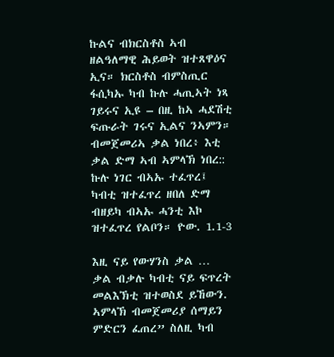ኩልና ብክርስቶስ ኣብ ዘልዓለማዊ ሕይወት ዝተጸዋዕና ኢና። ክርስቶስ ብምስጢር ፋሲካኡ ካብ ኩሉ ሓጢኣት ነጻ ገይሩና ኢዩ – በዚ ከኣ ሓደሽቲ ፍጡራት ገሩና ኢልና ንኣምን። ብመጀመሪኣ ቃል ነበረ፥ እቲ ቃል ድማ ኣብ ኣምላኽ ነበረ:: ኩሉ ነገር ብኣኡ ተፈጥረ፤ ካብቲ ዝተፈጥረ ዘበለ ድማ ብዘይካ ብኣኡ ሓንቲ እኮ ዝተፈጥረ የልቦን። ዮው. 1.1-3

እዚ ናይ የውሃንስ ቃል …  ቃል ብቃሉ ካብቲ ናይ ፍጥረት መልእኽቲ ዝተወስደ ይኸውን. ኣምላኽ ብመጀመሪያ ሰማይን ምድርን ፈጠረ” ስለዚ ካብ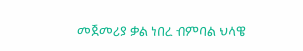መጀመሪያ ቃል ነበረ ብምባል ህላዌ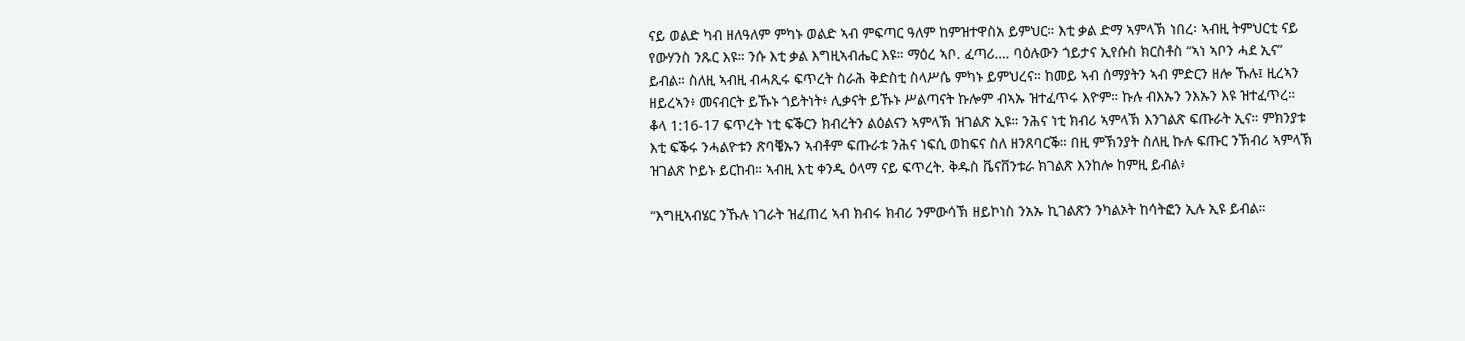ናይ ወልድ ካብ ዘለዓለም ምካኑ ወልድ ኣብ ምፍጣር ዓለም ከምዝተዋስአ ይምህር። እቲ ቃል ድማ ኣምላኽ ነበረ፡ ኣብዚ ትምህርቲ ናይ የውሃንስ ንጹር እዩ። ንሱ እቲ ቃል እግዚኣብሔር እዩ። ማዕረ ኣቦ. ፈጣሪ…. ባዕሉውን ጎይታና ኢየሱስ ክርስቶስ “ኣነ ኣቦን ሓደ ኢና” ይብል። ስለዚ ኣብዚ ብሓጺሩ ፍጥረት ስራሕ ቅድስቲ ስላሥሴ ምካኑ ይምህረና። ከመይ ኣብ ሰማያትን ኣብ ምድርን ዘሎ ኹሉ፤ ዚረኣን ዘይረኣን፥ መናብርት ይኹኑ ጎይትነት፥ ሊቃናት ይኹኑ ሥልጣናት ኩሎም ብኣኡ ዝተፈጥሩ እዮም። ኩሉ ብእኡን ንእኡን እዩ ዝተፈጥረ። ቆላ 1:16-17 ፍጥረት ነቲ ፍቕርን ክብረትን ልዕልናን ኣምላኽ ዝገልጽ ኢዩ። ንሕና ነቲ ክብሪ ኣምላኽ እንገልጽ ፍጡራት ኢና። ምክንያቱ እቲ ፍቕሩ ንሓልዮቱን ጽባቔኡን ኣብቶም ፍጡራቱ ንሕና ነፍሲ ወከፍና ስለ ዘንጸባርቕ። በዚ ምኽንያት ስለዚ ኩሉ ፍጡር ንኽብሪ ኣምላኽ ዝገልጽ ኮይኑ ይርከብ። ኣብዚ እቲ ቀንዲ ዕላማ ናይ ፍጥረት. ቅዱስ ቬናቨንቱራ ክገልጽ እንከሎ ከምዚ ይብል፥

“እግዚኣብሄር ንኹሉ ነገራት ዝፈጠረ ኣብ ክብሩ ክብሪ ንምውሳኽ ዘይኮነስ ንአኡ ኪገልጽን ንካልኦት ከሳትፎን ኢሉ ኢዩ ይብል።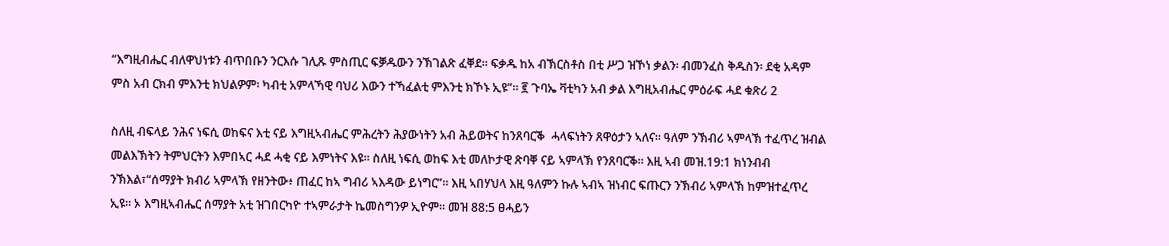“እግዚብሔር ብለዋህነቱን ብጥበቡን ንርእሱ ገሊጹ ምስጢር ፍቓዱውን ንኽገልጽ ፈቐደ። ፍቃዱ ከአ ብኽርስቶስ በቲ ሥጋ ዝኾነ ቃልን፡ ብመንፈስ ቅዱስን፡ ደቂ አዳም ምስ አብ ርክብ ምእንቲ ክህልዎም፡ ካብቲ አምላኻዊ ባህሪ እውን ተኻፈልቲ ምእንቲ ክኾኑ ኢዩ”። ፪ ጉባኤ ቫቲካን አብ ቃል እግዚአብሔር ምዕራፍ ሓደ ቁጽሪ 2

ስለዚ ብፍላይ ንሕና ነፍሲ ወከፍና እቲ ናይ እግዚኣብሔር ምሕረትን ሕያውነትን አብ ሕይወትና ከንጸባርቕ  ሓላፍነትን ጸዋዕታን ኣለና። ዓለም ንኽብሪ ኣምላኽ ተፈጥረ ዝብል መልእኽትን ትምህርትን እምበኣር ሓደ ሓቂ ናይ እምነትና እዩ። ስለዚ ነፍሲ ወከፍ እቲ መለኮታዊ ጽባቐ ናይ ኣምላኽ የንጸባርቕ። እዚ ኣብ መዝ.19:1 ክነንብብ ንኽእል፣“ሰማያት ክብሪ ኣምላኽ የዘንትው፥ ጠፈር ከኣ ግብሪ ኣእዳው ይነግር”። እዚ ኣበሃህላ እዚ ዓለምን ኩሉ ኣብኣ ዝነብር ፍጡርን ንኽብሪ ኣምላኽ ከምዝተፈጥረ ኢዩ። ኦ እግዚኣብሔር ሰማያት አቲ ዝገበርካዮ ተኣምራታት ኬመስግንዎ ኢዮም። መዝ 88:5 ፀሓይን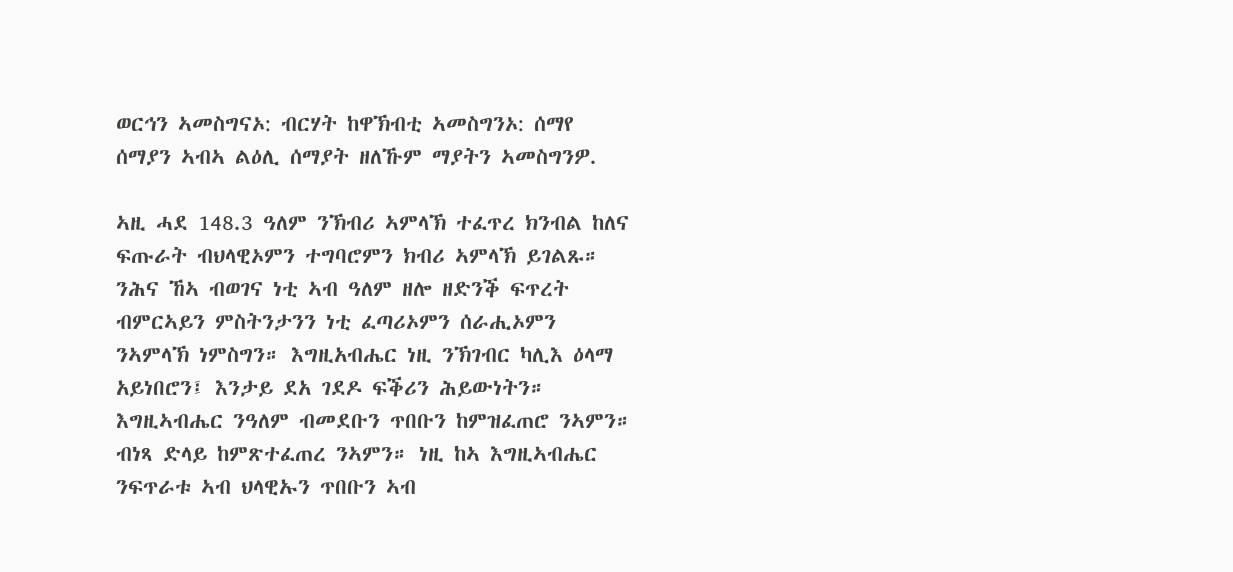ወርኅን ኣመስግናኦ: ብርሃት ከዋኽብቲ ኣመስግንኦ: ሰማየ ሰማያን ኣብኣ ልዕሊ ሰማያት ዘለኹም ማያትን ኣመስግንዎ.

ኣዚ ሓደ 148.3 ዓለም ንኽብሪ ኣምላኽ ተፈጥረ ክንብል ከለና ፍጡራት ብህላዊኦምን ተግባሮምን ክብሪ ኣምላኽ ይገልጹ። ንሕና ኸኣ ብወገና ነቲ ኣብ ዓለም ዘሎ ዘድንቕ ፍጥረት ብምርኣይን ምስትንታንን ነቲ ፈጣሪኦምን ሰራሒኦምን ንኣምላኽ ነምስግን። እግዚአብሔር ነዚ ንኽገብር ካሊእ ዕላማ አይነበሮን፤ እንታይ ደአ ገደዶ ፍቕሪን ሕይውነትን።  እግዚኣብሔር ንዓለም ብመደቡን ጥበቡን ከምዝፈጠሮ ንኣምን። ብነጻ ድላይ ከምጽተፈጠረ ንኣምን። ነዚ ከኣ እግዚኣብሔር ንፍጥራቱ ኣብ ህላዊኡን ጥበቡን ኣብ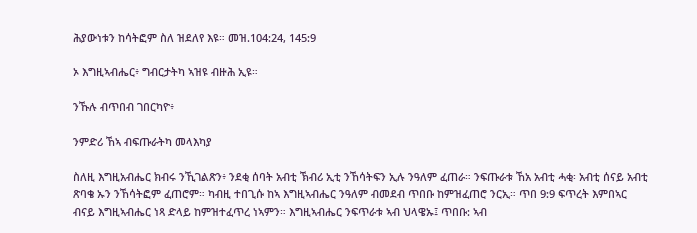ሕያውነቱን ከሳትፎም ስለ ዝደለየ እዩ። መዝ.104:24, 145:9

ኦ እግዚኣብሔር፥ ግብርታትካ ኣዝዩ ብዙሕ ኢዩ።

ንኹሉ ብጥበብ ገበርካዮ፥

ንምድሪ ኸኣ ብፍጡራትካ መላእካያ

ስለዚ እግዚአብሔር ክብሩ ንኺገልጽን፥ ንደቂ ሰባት አብቲ ኽብሪ ኢቲ ንኸሳትፍን ኢሉ ንዓለም ፈጠራ። ንፍጡራቱ ኸአ አብቲ ሓቂ፡ አብቲ ሰናይ አብቲ ጽባቄ ኡን ንኸሳትፎም ፈጠሮም። ካብዚ ተበጊሱ ከኣ እግዚኣብሔር ንዓለም ብመደብ ጥበቡ ከምዝፈጠሮ ንርኢ። ጥበ 9:9 ፍጥረት እምበኣር ብናይ እግዚኣብሔር ነጻ ድላይ ከምዝተፈጥረ ነኣምን። እግዚኣብሔር ንፍጥራቱ ኣብ ህላዌኡ፤ ጥበቡ: ኣብ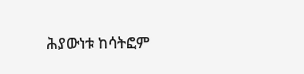ሕያውነቱ ከሳትፎም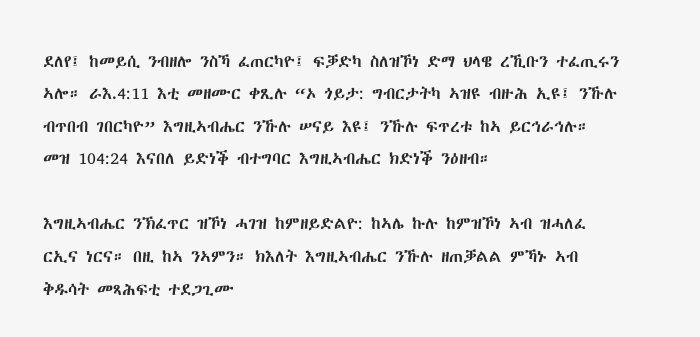ደለየ፤ ከመይሲ ንብዘሎ ንስኻ ፈጠርካዮ፤ ፍቓድካ ስለዝኾነ ድማ ህላዌ ረኺቡን ተፈጢሩን ኣሎ። ራእ.4:11 እቲ መዘሙር ቀጺሉ “ኦ ጎይታ: ግብርታትካ ኣዝዩ ብዙሕ ኢዩ፤ ንኹሉ ብጥበብ ገበርካዮ” እግዚኣብሔር ንኹሉ ሠናይ እዩ፤ ንኹሉ ፍጥረቱ ከኣ ይርኅራኅሉ። መዝ 104:24 እናበለ ይድነቕ ብተግባር እግዚኣብሔር ክድነቕ ንዕዘብ።

እግዚኣብሔር ንኽፈጥር ዝኾነ ሓገዝ ከምዘይድልዮ: ከኣሌ ኩሉ ከምዝኾነ ኣብ ዝሓለፈ ርኢና ነርና። በዚ ከኣ ንኣምን። ክእለት እግዚኣብሔር ንኹሉ ዘጠቓልል ምኻኑ ኣብ ቅዱሳት መጻሕፍቲ ተደጋጊሙ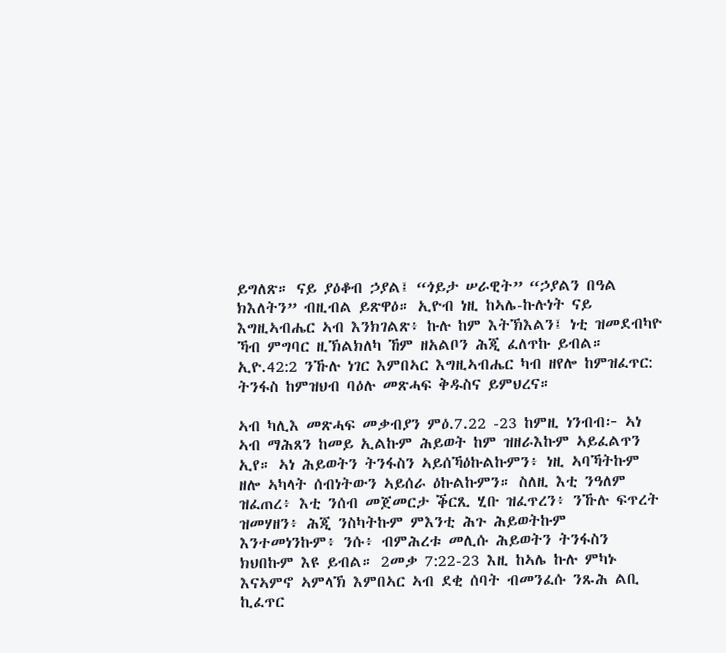ይግለጽ። ናይ ያዕቆብ ኃያል፤ “ጎይታ ሠራዊት” “ኃያልን በዓል ክእለትን” ብዚብል ይጽዋዕ። ኢዮብ ነዚ ከኣሌ-ኩሉነት ናይ እግዚኣብሔር ኣብ እንክገልጽ፥ ኩሉ ከም እትኽእልን፤ ነቲ ዝመደብካዮ ኻብ ምግባር ዚኽልክለካ ኸም ዘአልቦን ሕጂ ፈለጥኩ ይብል። ኢዮ.42:2 ንኹሉ ነገር እምበኣር እግዚኣብሔር ካብ ዘየሎ ከምዝፈጥር: ትንፋስ ከምዝህብ ባዕሉ መጽሓፍ ቅዱስና ይምህረና።

ኣብ ካሊእ መጽሓፍ መቃብያን ምዕ.7.22 -23 ከምዚ ነንብብ፦ ኣነ ኣብ ማሕጸን ከመይ ኢልኩም ሕይወት ከም ዝዘራእኩም ኣይፈልጥን ኢየ። ኣነ ሕይወትን ትንፋስን ኣይሰኻዕኩልኩምን፥ ነዚ ኣባኻትኩም ዘሎ ኣካላት ሰብነትውን ኣይሰራ ዕኩልኩምን። ስለዚ እቲ ንዓለም ዝፈጠረ፥ እቲ ንሰብ መጀመርታ ቕርጺ ሂቡ ዝፈጥረን፥ ንኹሉ ፍጥረት ዝመሃዘን፥ ሕጂ ንስካትኩም ምእንቲ ሕጉ ሕይወትኩም እንተመነንኩም፥ ንሱ፥ ብምሕረቱ መሊሱ ሕይወትን ትንፋስን ክህበኩም እዩ ይብል። 2መቃ 7:22-23 እዚ ከኣሌ ኩሉ ምካኑ እናኣምኖ ኣምላኽ እምበኣር ኣብ ደቂ ሰባት ብመንፈሱ ንጹሕ ልቢ ኪፈጥር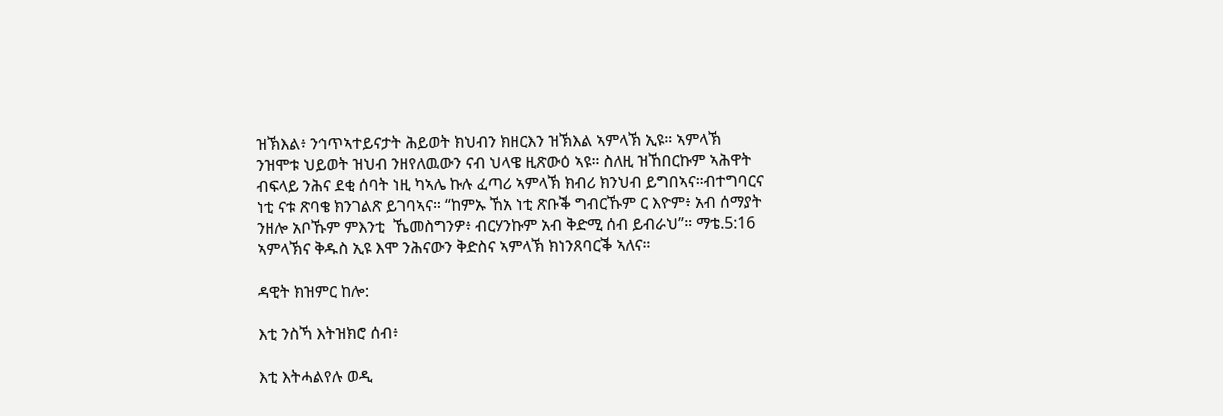ዝኽእል፥ ንኅጥኣተይናታት ሕይወት ክህብን ክዘርእን ዝኽእል ኣምላኽ ኢዩ። ኣምላኽ ንዝሞቱ ህይወት ዝህብ ንዘየለዉውን ናብ ህላዌ ዚጽውዕ ኣዩ። ስለዚ ዝኸበርኩም ኣሕዋት ብፍላይ ንሕና ደቂ ሰባት ነዚ ካኣሌ ኩሉ ፈጣሪ ኣምላኽ ክብሪ ክንህብ ይግበኣና።ብተግባርና ነቲ ናቱ ጽባቄ ክንገልጽ ይገባኣና። “ከምኡ ኸአ ነቲ ጽቡቕ ግብርኹም ር እዮም፥ አብ ሰማያት ንዘሎ አቦኹም ምእንቲ  ኼመስግንዎ፥ ብርሃንኩም አብ ቅድሚ ሰብ ይብራህ”። ማቴ.5:16  ኣምላኽና ቅዱስ ኢዩ እሞ ንሕናውን ቅድስና ኣምላኽ ክነንጸባርቕ ኣለና።

ዳዊት ክዝምር ከሎ:

እቲ ንስኻ እትዝክሮ ሰብ፥

እቲ እትሓልየሉ ወዲ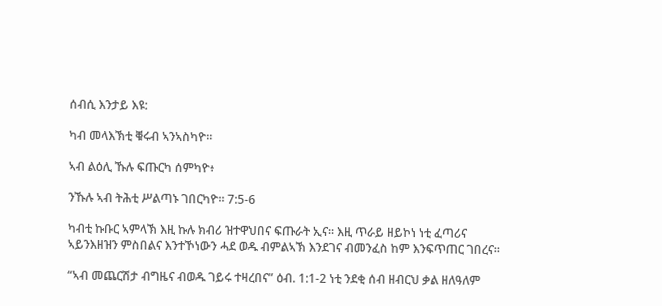ሰብሲ እንታይ እዩ:

ካብ መላእኽቲ ቑሩብ ኣንኣስካዮ።

ኣብ ልዕሊ ኹሉ ፍጡርካ ሰምካዮ፥

ንኹሉ ኣብ ትሕቲ ሥልጣኑ ገበርካዮ። 7:5-6

ካብቲ ኩቡር ኣምላኽ እዚ ኩሉ ክብሪ ዝተዋህበና ፍጡራት ኢና። እዚ ጥራይ ዘይኮነ ነቲ ፈጣሪና ኣይንእዘዝን ምስበልና እንተኾነውን ሓደ ወዱ ብምልኣኽ እንደገና ብመንፈስ ከም እንፍጥጠር ገበረና።

“ኣብ መጨርሽታ ብግዜና ብወዱ ገይሩ ተዛረበና” ዕብ. 1:1-2 ነቲ ንደቂ ሰብ ዘብርህ ቃል ዘለዓለም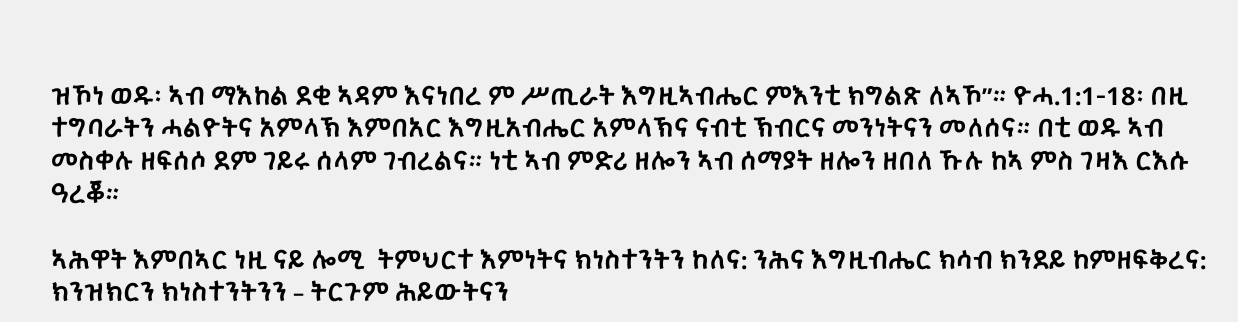ዝኾነ ወዱ፡ ኣብ ማእከል ደቂ ኣዳም እናነበረ ም ሥጢራት እግዚኣብሔር ምእንቲ ክግልጽ ለኣኾ”። ዮሓ.1:1-18፡ በዚ ተግባራትን ሓልዮትና አምላኽ እምበአር እግዚአብሔር አምላኽና ናብቲ ኽብርና መንነትናን መለሰና። በቲ ወዱ ኣብ መስቀሉ ዘፍሰሶ ደም ገይሩ ሰላም ገብረልና። ነቲ ኣብ ምድሪ ዘሎን ኣብ ሰማያት ዘሎን ዘበለ ኹሉ ከኣ ምስ ገዛእ ርእሱ ዓረቖ።

ኣሕዋት እምበኣር ነዚ ናይ ሎሚ  ትምህርተ እምነትና ክነስተንትን ከለና: ንሕና እግዚብሔር ክሳብ ክንደይ ከምዘፍቅረና: ክንዝክርን ክነስተንትንን – ትርጉም ሕይውትናን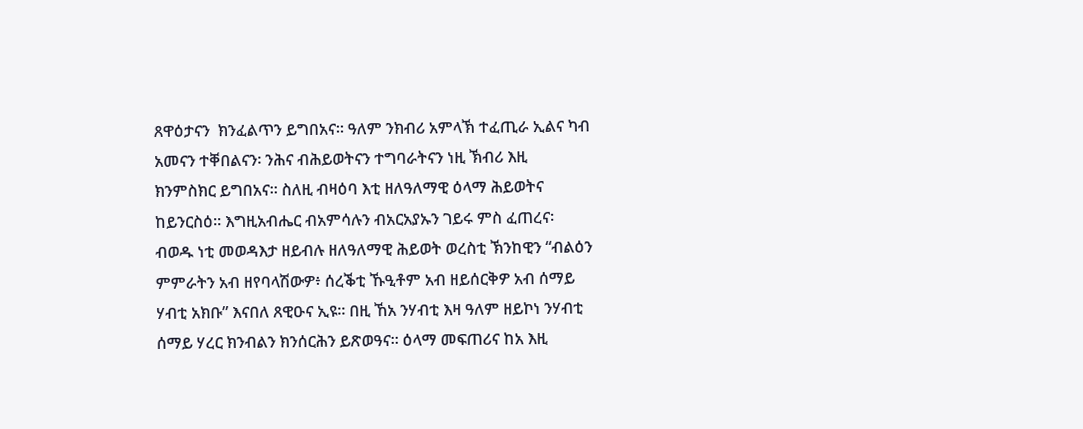ጸዋዕታናን  ክንፈልጥን ይግበአና። ዓለም ንክብሪ አምላኽ ተፈጢራ ኢልና ካብ አመናን ተቐበልናን፡ ንሕና ብሕይወትናን ተግባራትናን ነዚ ኽብሪ እዚ ክንምስክር ይግበአና። ስለዚ ብዛዕባ እቲ ዘለዓለማዊ ዕላማ ሕይወትና ከይንርስዕ። እግዚአብሔር ብአምሳሉን ብአርአያኡን ገይሩ ምስ ፈጠረና፡ ብወዱ ነቲ መወዳእታ ዘይብሉ ዘለዓለማዊ ሕይወት ወረስቲ ኽንከዊን “ብልዕን ምምራትን አብ ዘየባላሽውዎ፥ ሰረቕቲ ኹዒቶም አብ ዘይሰርቅዎ አብ ሰማይ ሃብቲ አክቡ” እናበለ ጸዊዑና ኢዩ። በዚ ኸአ ንሃብቲ እዛ ዓለም ዘይኮነ ንሃብቲ ሰማይ ሃረር ክንብልን ክንሰርሕን ይጽወዓና። ዕላማ መፍጠሪና ከአ እዚ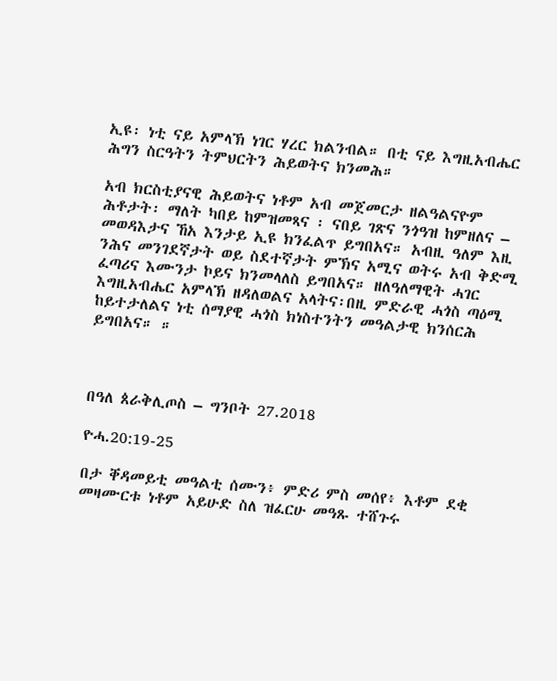ኢዩ፡ ነቲ ናይ አምላኽ ነገር ሃረር ክልንብል። በቲ ናይ እግዚአብሔር ሕግን ስርዓትን ትምህርትን ሕይወትና ክንመሕ።

አብ ክርስቲያናዊ ሕይወትና ነቶም አብ መጀመርታ ዘልዓልናዮም ሕቶታት፡ ማለት ካበይ ከምዝመጻና ፡ ናበይ ገጽና ንጎዓዝ ከምዘለና – መወዳእታና ኸአ እንታይ ኢዩ ክንፈልጥ ይግበአና። አብዚ ዓለም እዚ ንሕና መንገደኛታት ወይ ስደተኛታት ምኽና አሚና ወትሩ አብ ቅድሚ ፈጣሪና እሙንታ ኮይና ክንመላለስ ይግበአና። ዘለዓለማዊት ሓገር እግዚአብሔር አምላኽ ዘዳለወልና አላትና፡በዚ ምድራዊ ሓጎስ ጣዕሚ ከይተታለልና ነቲ ሰማያዊ ሓጎስ ክነስተንትን መዓልታዊ ክንሰርሕ ይግበአና። ።



በዓለ ጰራቅሊጦስ – ግንቦት 27.2018

ዮሓ.20:19-25

በታ ቐዳመይቲ መዓልቲ ሰሙን፥ ምድሪ ምስ መሰየ፥ እቶም ደቂ መዛሙርቱ ነቶም አይሁድ ስለ ዝፈርሁ መዓጹ ተሸጉሩ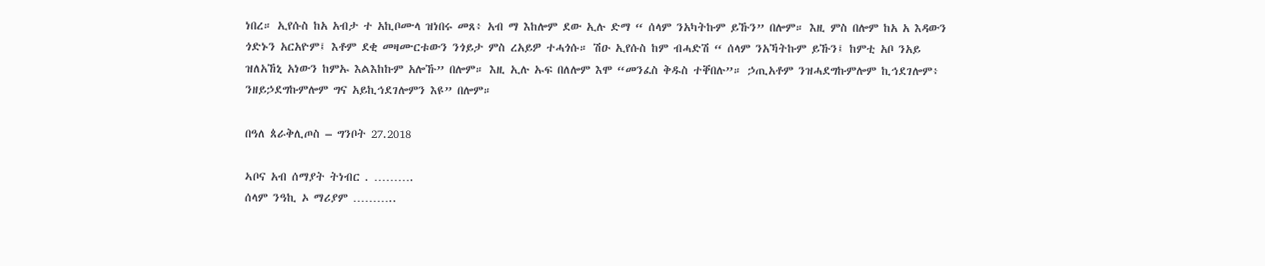ነበረ። ኢየሱስ ከአ አብታ ተ አኪቦሙላ ዝነበሩ መጸ፥ አብ ማ እከሎም ደው ኢሉ ድማ “ ሰላም ንአካትኩም ይኹን” በሎም። እዚ ምስ በሎም ከአ አ እዳውን ጎድኑን አርአዮም፤ እቶም ደቂ መዛሙርቱውን ንጎይታ ምስ ረአይዎ ተሓጎሱ። ሽዑ ኢየሱስ ከም ብሓድሽ “ ሰላም ንአኻትኩም ይኹን፤ ከምቲ አቦ ንአይ ዝለአኸኒ አነውን ከምኡ እልእከኩም አሎኹ” በሎም። እዚ ኢሉ ኡፍ በለሎም እሞ “መንፈስ ቅዱስ ተቐበሉ”። ኃጢአቶም ንዝሓደግኩምሎም ኪኅደገሎም፥ ንዘይኃደግኩምሎም ግና አይኪኅደገሎምን እዩ” በሎም።

በዓለ ጰራቅሊጦስ – ግንቦት 27.2018

ኣቦና አብ ሰማያት ትነብር . ……….
ሰላም ንዓኪ ኦ ማሪያም ………..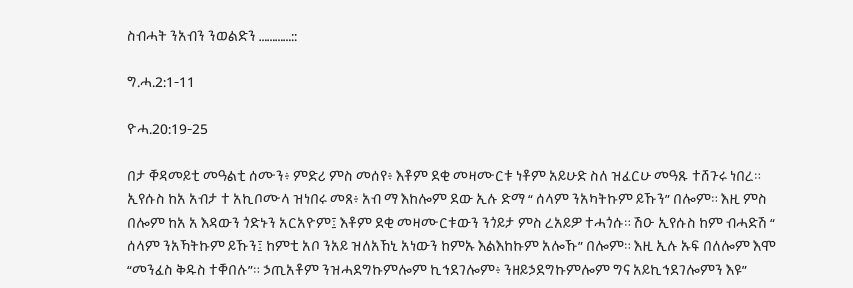ስብሓት ንአብን ንወልድን …………::

ግ.ሓ.2:1-11

ዮሓ.20:19-25

በታ ቐዳመይቲ መዓልቲ ሰሙን፥ ምድሪ ምስ መሰየ፥ እቶም ደቂ መዛሙርቱ ነቶም አይሁድ ስለ ዝፈርሁ መዓጹ ተሸጉሩ ነበረ። ኢየሱስ ከአ አብታ ተ አኪቦሙላ ዝነበሩ መጸ፥ አብ ማ እከሎም ደው ኢሉ ድማ “ ሰላም ንአካትኩም ይኹን” በሎም። እዚ ምስ በሎም ከአ አ እዳውን ጎድኑን አርአዮም፤ እቶም ደቂ መዛሙርቱውን ንጎይታ ምስ ረአይዎ ተሓጎሱ። ሽዑ ኢየሱስ ከም ብሓድሽ “ ሰላም ንአኻትኩም ይኹን፤ ከምቲ አቦ ንአይ ዝለአኸኒ አነውን ከምኡ እልእከኩም አሎኹ” በሎም። እዚ ኢሉ ኡፍ በለሎም እሞ “መንፈስ ቅዱስ ተቐበሉ”። ኃጢአቶም ንዝሓደግኩምሎም ኪኅደገሎም፥ ንዘይኃደግኩምሎም ግና አይኪኅደገሎምን እዩ”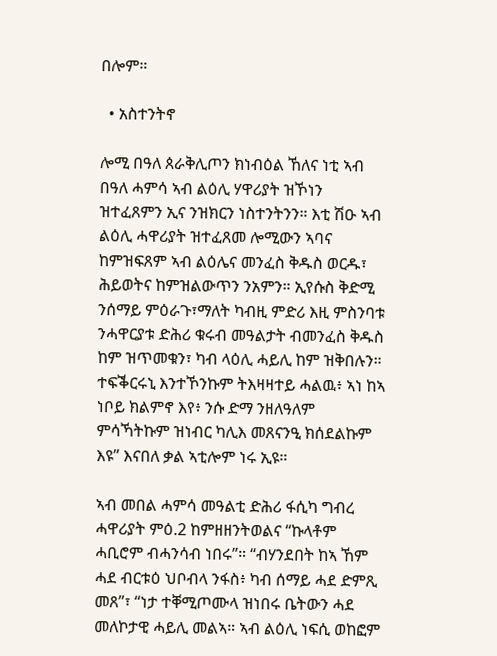በሎም።

  • አስተንትኖ

ሎሚ በዓለ ጰራቅሊጦን ክነብዕል ኸለና ነቲ ኣብ በዓለ ሓምሳ ኣብ ልዕሊ ሃዋሪያት ዝኾነን ዝተፈጸምን ኢና ንዝክርን ነስተንትንን። እቲ ሽዑ ኣብ ልዕሊ ሓዋሪያት ዝተፈጸመ ሎሚውን ኣባና ከምዝፍጸም ኣብ ልዕሌና መንፈስ ቅዱስ ወርዱ፣ ሕይወትና ከምዝልውጥን ንአምን። ኢየሱስ ቅድሚ ንሰማይ ምዕራጉ፣ማለት ካብዚ ምድሪ እዚ ምስንባቱ ንሓዋርያቱ ድሕሪ ቁሩብ መዓልታት ብመንፈስ ቅዱስ ከም ዝጥመቁን፣ ካብ ላዕሊ ሓይሊ ከም ዝቅበሉን። ተፍቕርሩኒ እንተኾንኩም ትእዛዛተይ ሓልዉ፥ ኣነ ከኣ ነቦይ ክልምኖ እየ፥ ንሱ ድማ ንዘለዓለም ምሳኻትኩም ዝነብር ካሊእ መጸናንዒ ክሰደልኩም እዩ” እናበለ ቃል ኣቲሎም ነሩ ኢዩ።

ኣብ መበል ሓምሳ መዓልቲ ድሕሪ ፋሲካ ግብረ ሓዋሪያት ምዕ.2 ከምዘዘንትወልና “ኩላቶም ሓቢሮም ብሓንሳብ ነበሩ”። “ብሃንደበት ከኣ ኸም ሓደ ብርቱዕ ህቦብላ ንፋስ፥ ካብ ሰማይ ሓደ ድምጺ መጸ”፣ “ነታ ተቐሚጦሙላ ዝነበሩ ቤትውን ሓደ መለኮታዊ ሓይሊ መልኣ። ኣብ ልዕሊ ነፍሲ ወከፎም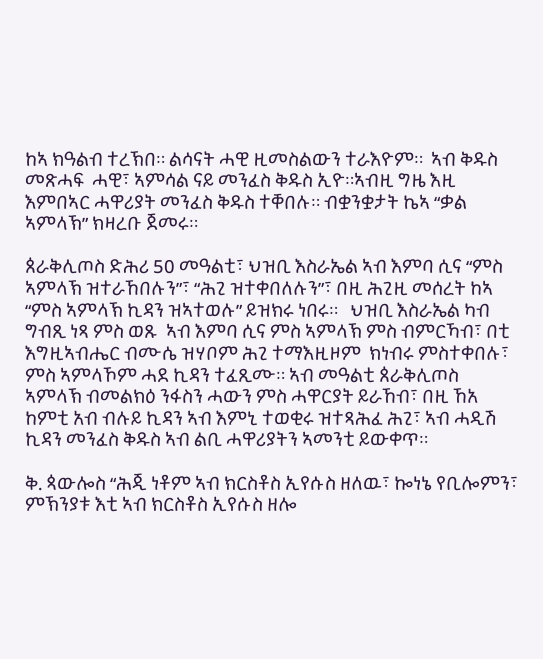ከኣ ክዓልብ ተረኽበ። ልሳናት ሓዊ ዚመስልውን ተራእዮም።  ኣብ ቅዱስ መጽሓፍ  ሓዊ፣ ኣምሳል ናይ መንፈስ ቅዱስ ኢዮ።ኣብዚ ግዜ እዚ እምበኣር ሓዋሪያት መንፈስ ቅዱስ ተቐበሉ። ብቋንቋታት ኬኣ “ቃል ኣምላኽ” ክዛረቡ ጀመሩ።

ጰራቅሊጦስ ድሕሪ 50 መዓልቲ፣ ህዝቢ እስራኤል ኣብ እምባ ሲና “ምስ ኣምላኽ ዝተራኸበሉን”፣ “ሕጊ ዝተቀበለሉን”፣ በዚ ሕጊዚ መሰረት ከኣ “ምስ ኣምላኽ ኪዳን ዝኣተወሉ” ይዝክሩ ነበሩ።   ህዝቢ እስራኤል ካብ ግብጺ ነጻ ምስ ወጹ  ኣብ እምባ ሲና ምስ ኣምላኽ ምስ ብምርኻብ፣ በቲ እግዚኣብሔር ብሙሴ ዝሃቦም ሕጊ ተማእዚዞም  ክነብሩ ምስተቀበሉ፣ ምስ ኣምላኾም ሓደ ኪዳን ተፈጺሙ። ኣብ መዓልቲ ጰራቅሊጦስ ኣምላኽ ብመልክዕ ንፋስን ሓውን ምስ ሓዋርያት ይራኸብ፣ በዚ ኸአ ከምቲ አብ ብሉይ ኪዳን ኣብ እምኒ ተወቂሩ ዝተጻሕፈ ሕጊ፣ ኣብ ሓዲሽ ኪዳን መንፈስ ቅዱስ ኣብ ልቢ ሓዋሪያትን ኣመንቲ ይውቀጥ።

ቅ. ጳውሎስ “ሕጂ ነቶም ኣብ ክርስቶስ ኢየሱስ ዘለዉ፣ ኰነኔ የቢሎምን፣ ምኽንያቱ እቲ ኣብ ክርስቶስ ኢየሱስ ዘሎ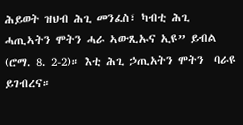ሕይወት ዝህብ ሕጊ መንፈስ፣ ካብቲ ሕጊ ሓጢኣትን ሞትን ሓራ ኣውጺኡና ኢዩ” ይብል (ሮማ. 8. 2-2)። እቲ ሕጊ ኃጢአትን ሞትን  ባራዩ ይገብረና።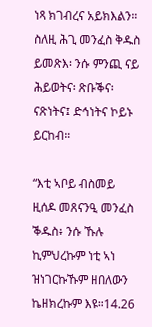ነጻ ክገብረና አይክእልን። ስለዚ ሕጊ መንፈስ ቅዱስ ይመጽእ፡ ንሱ ምንጪ ናይ ሕይወትና፡ ጽቡቕና፡ ናጽነትና፤ ድኅነትና ኮይኑ ይርከብ።

“እቲ ኣቦይ ብስመይ ዚሰዶ መጸናንዒ መንፈስ ቕዱስ፥ ንሱ ኹሉ ኪምህረኩም ነቲ ኣነ ዝነገርኩኹም ዘበለውን ኬዘክረኩም እዩ።14.26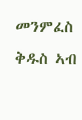መንምፈስ ቅዱስ ኣብ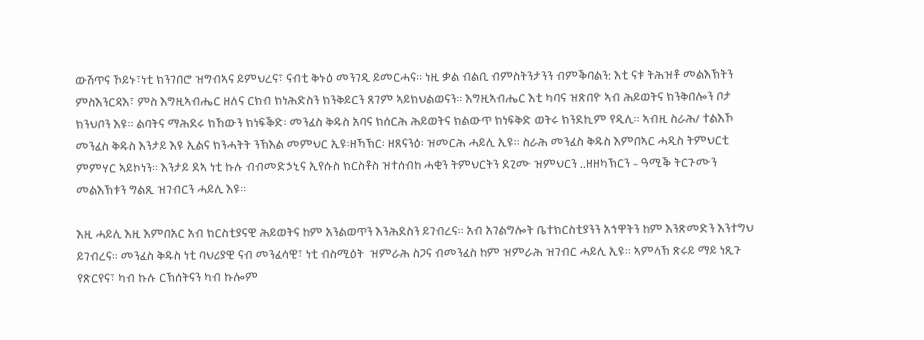ውሽጥና ኾይኑ፣ነቲ ክንገበሮ ዝግብኣና ይምህረና፣ ናብቲ ቅኑዕ መንገዲ ይመርሓና። ነዚ ቃል ብልቢ ብምስትንታንን ብምቕባልን: እቲ ናቱ ትሕዝቶ መልእኽትን ምስእንርዳእ፣ ምስ እግዚኣብሔር ዘለና ርክብ ክነሕድስን ክንቅይርን ጸገም ኣይክህልወናን። እግዚኣብሔር እቲ ካባና ዝጽበዮ ኣብ ሕይወትና ክንቅበሎን ቦታ ክንህቦን እዩ። ልባትና ማሕደሩ ክኸውን ክነፍቕድ፡ መንፈስ ቅዱስ አባና ክሰርሕ ሕይወትና ክልውጥ ክነፍቅድ ወትሩ ክንደኪም የዲሊ። ኣብዚ ስራሕ/ ተልእኾ መንፈስ ቅዱስ እንታይ እዩ ኢልና ክንሓትት ንኽእል መምህር ኢዩ፡ዘኻኽር፡ ዘጸናንዕ፡ ዝመርሕ ሓይሊ ኢዩ። ስራሕ መንፈስ ቅዱስ እምበኣር ሓዲስ ትምህርቲ ምምሃር ኣይኮነን። እንታይ ደኣ ነቲ ኩሉ ብብመድኃኒና ኢየሱስ ክርስቶስ ዝተሰብከ ሓቂን ትምህርትን ደጊሙ ዝምህርን ..ዘዘካኽርን – ዓሚቕ ትርጉሙን መልእኽቱን ግልጺ ዝገብርን ሓይሊ እዩ።

እዚ ሓይሊ እዚ እምበአር አብ ክርስቲያናዊ ሕይወትና ከም አንልወጥን እንሕደስን ይገብረና። አብ አገልግሎት ቤተክርስቲያንን አኅዋትን ከም እንጽመድን እንተግህ ይገብረና። መንፈስ ቅዱስ ነቲ ባህሪያዊ ናብ መንፈሳዊ፣ ነቲ ብስሚዕት  ዝምራሕ ስጋና ብመንፈስ ከም ዝምራሕ ዝገብር ሓይሊ ኢዩ። ኣምላኽ ጽሩይ ማይ ነጺጉ የጽርየና፣ ካብ ኩሉ ርኽሰትናን ካብ ኩሎም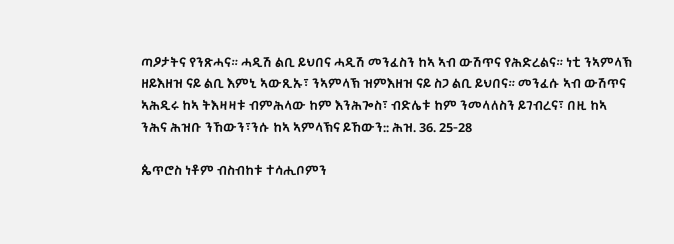ጣዖታትና የንጽሓና። ሓዲሽ ልቢ ይህበና ሓዲሽ መንፈስን ከኣ ኣብ ውሽጥና የሕድረልና። ነቲ ንኣምላኽ ዘይእዘዝ ናይ ልቢ እምኒ ኣውጺኡ፣ ንኣምላኽ ዝምእዘዝ ናይ ስጋ ልቢ ይህበና። መንፈሱ ኣብ ውሽጥና ኣሕዲሩ ከኣ ትእዛዛቱ ብምሕላው ከም እንሕጐስ፣ ብድሌቱ ከም ንመላለስን ይገብረና፣ በዚ ከኣ ንሕና ሕዝቡ ንኸውን፣ንሱ ከኣ ኣምላኽና ይኸውን:: ሕዝ. 36. 25-28

ጴጥሮስ ነቶም ብስብከቱ ተሳሒቦምን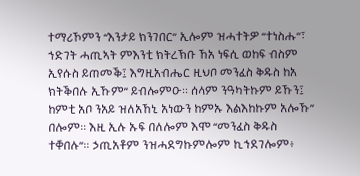ተማሪኾምን “እንታይ ክንገበር” ኢሎም ዝሓተትዎ “ተነስሑ”፣ ኅድገት ሓጢኣት ምእንቲ ክትረኽቡ ኸአ ነፍሲ ወከፍ ብስም ኢየሱስ ይጠመቕ፤ እግዚአብሔር ዚህቦ መንፈስ ቅዱስ ከአ ክትቕበሉ ኢኹም” ይብሎምዑ። ሰላም ንዓካትኩም ይኹን፤ ከምቲ አቦ ንአይ ዝለአኸኒ አነውን ከምኡ እልእከኩም አሎኹ” በሎም። እዚ ኢሉ ኡፍ በለሎም እሞ “መንፈስ ቅዱስ ተቐበሉ”። ኃጢአቶም ንዝሓደግኩምሎም ኪኅደገሎም፥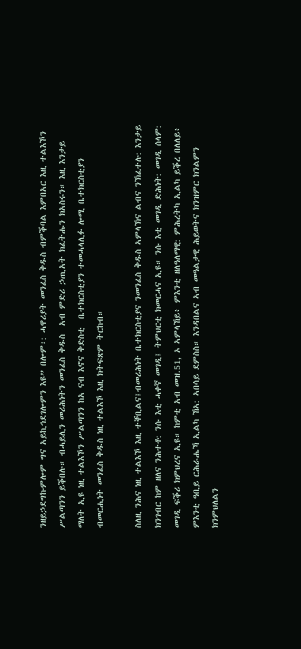ንዘይኃደግኩምሎም ግና አይኪኅደገሎምን እዩ” በሎም፡: ሓዋሪያት መንፈስ ቅዱስ ብምቕባል እምበአር እዚ ተልእኾን ሥልጣንን ይቕበሉ። ብሓይሊን መሪሕነትን መንፈስ ቅዱስ  አብ ምድሪ ኃጢአት ክፈትሑን ክአስሩን። እዚ እንታይ ማለት ኢዩ ነዚ ተልእኾን ሥልጣንን ከአ ናብ እኖና ቅድስቲ  ቤተክርስቲያን ተመሓላሊፉ ሎሚ ቤተክርስቲያን ብመርሒነት መንፈስ ቅዱስ ነዚ ተልእኾ እዚ ክትፍጽም ትርከብ።

ስለዚ ንሕና ነዚ ተልእኾ እዚ ተቐቢልና፤ብመሪሕነት ቤተክርስቲያና ንመንፈስ ቅዱስ ኣምላኽና ልብና ንኽፈተሉ: እንታይ ክንገብር ከም ዘለና ንሕተቶ: ንሱ እቲ ሓቀኛ መገዲ፤ ትምህርቲ ክመርሓና ኢዩ። ንሱ እቲ መገዲ ድሕነት: መገዲ ሰላም: መገዲ ፍቕሪ ክምህረና ኢዩ። ከምቲ አብ መዝ.51, ኦ ኣምላኸይ፥ ምእንቲ ዘለዓለማዊ: ምሕረትካ ኢልካ ይቕረ በለለይ፥ ምእንቲ ዓቢይ ርሕራሔኻ ኢልካ ኸኣ: ኣበሳይ ደምስስ። እንዳበልና ኣብ መዓልታዊ ሕይወትና ክንዝምር ክንልምን ክንምህለልን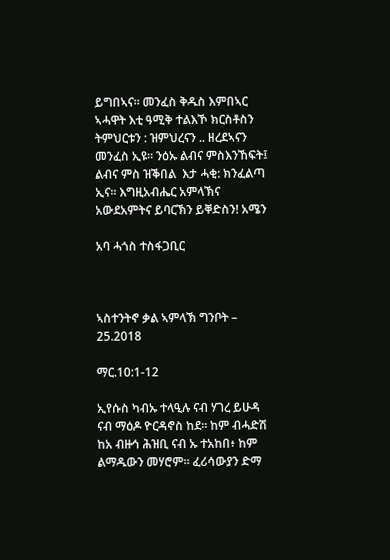ይግበኣና። መንፈስ ቅዱስ እምበኣር ኣሓዋት እቲ ዓሚቅ ተልእኾ ክርስቶስን ትምህርቱን : ዝምህረናን .. ዘረደኣናን መንፈስ ኢዩ። ንዕኡ ልብና ምስእንኸፍት፤ ልብና ምስ ዝቕበል  እታ ሓቂ: ክንፈልጣ ኢና። እግዚአብሔር አምላኽና አውደአምትና ይባርኽን ይቐድስን! አሜን

አባ ሓጎስ ተስፋጋቢር



ኣስተንትኖ ቃል ኣምላኽ ግንቦት – 25.2018

ማር.10:1-12

ኢየሱስ ካብኡ ተላዒሉ ናብ ሃገረ ይሁዳ ናብ ማዕዶ ዮርዳኖስ ከደ። ከም ብሓድሽ ከአ ብዙኅ ሕዝቢ ናብ ኡ ተአከበ፥ ከም ልማዱውን መሃሮም። ፈሪሳውያን ድማ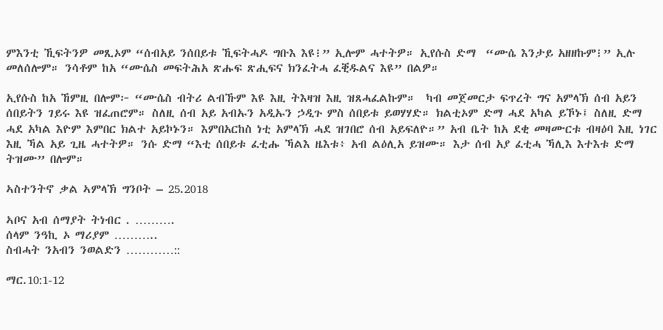ምእንቲ ኺፍትንዎ መጺኦም “ሰብአይ ንሰበይቱ ኺፍትሓዶ ግቡእ እዩ፧” ኢሎም ሓተትዎ። ኢየሱስ ድማ  “ሙሴ እንታይ አዘዘኩም፧” ኢሉ መለሰሎም። ንሳቶም ከአ “ሙሴስ መፍትሕአ ጽሑፍ ጽሒፍና ክንፈትሓ ፈቒዱልና እዩ” በልዎ።

ኢየሱስ ከአ ኸምዚ በሎም፦ “ሙሴስ ብትሪ ልብኹም እዩ እዚ ትእዛዝ እዚ ዝጸሓፈልኩም።  ካብ መጀመርታ ፍጥረት ግና አምላኽ ሰብ አይን ሰበይትን ገይሩ እዩ ዝፈጠሮም። ስለዚ ሰብ አይ አብኡን አዲኡን ኃዲጉ ምስ ሰበይቱ ይወሃሃድ። ክልቲኦም ድማ ሓደ አካል ይኾኑ፤ ስለዚ ድማ ሓደ አካል እዮም እምበር ክልተ አይኮኑን። እምበአርከስ ነቲ አምላኽ ሓደ ዝገበሮ ሰብ አይፍለዮ።” አብ ቤት ከአ ደቂ መዛሙርቱ ብዛዕባ እዚ ነገር እዚ ኻል አይ ጊዜ ሓተትዎ። ንሱ ድማ “እቲ ሰበይቱ ፈቲሑ ኻልእ ዜእቱ፥ አብ ልዕሊአ ይዝሙ። እታ ሰብ አያ ፈቲሓ ኻሊእ እተእቱ ድማ ትዝሙ” በሎም።

ኣስተንትኖ ቃል ኣምላኽ ግንቦት – 25.2018

ኣቦና አብ ሰማያት ትነብር . ……….
ሰላም ንዓኪ ኦ ማሪያም ………..
ስብሓት ንአብን ንወልድን …………::

ማር.10:1-12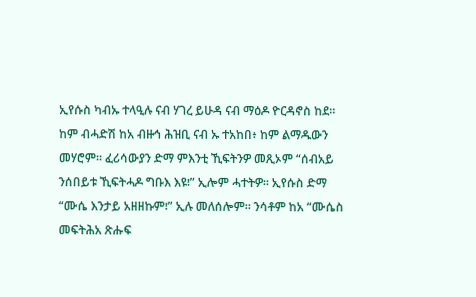ኢየሱስ ካብኡ ተላዒሉ ናብ ሃገረ ይሁዳ ናብ ማዕዶ ዮርዳኖስ ከደ። ከም ብሓድሽ ከአ ብዙኅ ሕዝቢ ናብ ኡ ተአከበ፥ ከም ልማዱውን መሃሮም። ፈሪሳውያን ድማ ምእንቲ ኺፍትንዎ መጺኦም “ሰብአይ ንሰበይቱ ኺፍትሓዶ ግቡእ እዩ፧” ኢሎም ሓተትዎ። ኢየሱስ ድማ  “ሙሴ እንታይ አዘዘኩም፧” ኢሉ መለሰሎም። ንሳቶም ከአ “ሙሴስ መፍትሕአ ጽሑፍ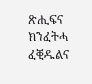ጽሒፍና ክንፈትሓ ፈቒዱልና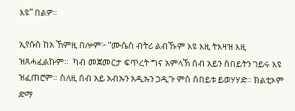እዩ” በልዎ።

ኢየሱስ ከአ ኸምዚ በሎም፦ “ሙሴስ ብትሪ ልብኹም እዩ እዚ ትእዛዝ እዚ ዝጸሓፈልኩም።  ካብ መጀመርታ ፍጥረት ግና አምላኽ ሰብ አይን ሰበይትን ገይሩ እዩ ዝፈጠሮም። ስለዚ ሰብ አይ አብኡን አዲኡን ኃዲጉ ምስ ሰበይቱ ይወሃሃድ። ክልቲኦም ድማ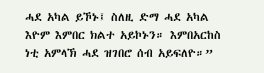ሓደ አካል ይኾኑ፤ ስለዚ ድማ ሓደ አካል እዮም እምበር ክልተ አይኮኑን። እምበአርከስ ነቲ አምላኽ ሓደ ዝገበሮ ሰብ አይፍለዮ።”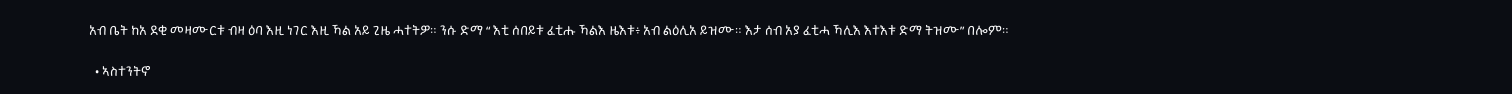አብ ቤት ከአ ደቂ መዛሙርቱ ብዛ ዕባ እዚ ነገር እዚ ኻል አይ ጊዜ ሓተትዎ። ንሱ ድማ “ እቲ ሰበይቱ ፈቲሑ ኻልእ ዜእቱ፥ አብ ልዕሊአ ይዝሙ። እታ ሰብ አያ ፈቲሓ ኻሊእ እተእቱ ድማ ትዝሙ” በሎም።

  • ኣስተንትኖ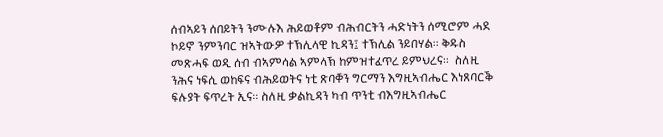ሰብኣይን ሰበይትን ንሙሉእ ሕይወቶም ብሕብርትን ሓድነትን ሰሚሮም ሓደ ኮይኖ ንምንባር ዝኣትውዎ ተኽሊላዊ ኪዳን፤ ተኽሊል ንይበሃል። ቅዱስ መጽሓፍ ወዲ ሰብ ብኣምሳል ኣምላኽ ከምዝተፈጥረ ይምህረና።  ስለዚ ንሕና ነፍሲ ወከፍና ብሕይወትና ነቲ ጽባቐን ግርማን እግዚኣብሔር እነጸባርቕ ፍሉያት ፍጥረት ኢና። ስለዚ ቃልኪዳን ካብ ጥንቲ ብእግዚኣብሔር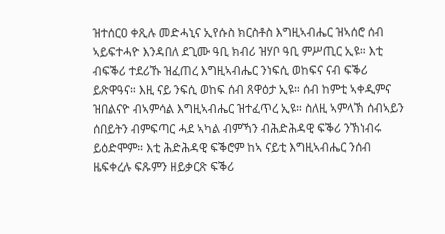ዝተሰርዐ ቀጺሉ መድሓኒና ኢየሱስ ክርስቶስ እግዚኣብሔር ዝኣሰሮ ሰብ ኣይፍተሓዮ እንዳበለ ደጊሙ ዓቢ ክብሪ ዝሃቦ ዓቢ ምሥጢር ኢዩ። እቲ ብፍቕሪ ተደሪኹ ዝፈጠረ እግዚኣብሔር ንነፍሲ ወከፍና ናብ ፍቕሪ ይጽዋዓና። እዚ ናይ ንፍሲ ወከፍ ሰብ ጸዋዕታ ኢዩ። ሰብ ከምቲ ኣቀዲምና ዝበልናዮ ብኣምሳል እግዚኣብሔር ዝተፈጥረ ኢዩ። ስለዚ ኣምላኽ ሰብኣይን ሰበይትን ብምፍጣር ሓደ ኣካል ብምኻን ብሕድሕዳዊ ፍቕሪ ንኽነብሩ ይዕድሞም። እቲ ሕድሕዳዊ ፍቕሮም ከኣ ናይቲ እግዚኣብሔር ንሰብ ዜፍቀረሉ ፍጹምን ዘይቃርጽ ፍቕሪ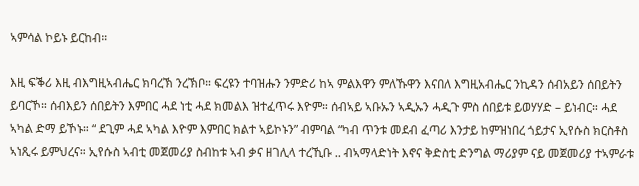ኣምሳል ኮይኑ ይርከብ።

እዚ ፍቕሪ እዚ ብእግዚኣብሔር ክባረኽ ንረኽቦ። ፍረዩን ተባዝሑን ንምድሪ ከኣ ምልእዋን ምለኹዋን እናበለ እግዚአብሔር ንኪዳን ሰብአይን ሰበይትን ይባርኾ። ሰብእይን ሰበይትን እምበር ሓደ ነቲ ሓደ ክመልእ ዝተፈጥሩ እዮም። ሰብኣይ ኣቡኡን ኣዲኡን ሓዲጉ ምስ ሰበይቱ ይወሃሃድ – ይነብር። ሓደ ኣካል ድማ ይኾኑ። “ ደጊም ሓደ ኣካል እዮም እምበር ክልተ ኣይኮኑን” ብምባል “ካብ ጥንቱ መደብ ፈጣሪ እንታይ ከምዝነበረ ጎይታና ኢየሱስ ክርስቶስ ኣነጺሩ ይምህረና። ኢየሱስ ኣብቲ መጀመሪያ ስብከቱ ኣብ ቃና ዘገሊላ ተረኺቡ .. ብኣማላድነት እኖና ቅድስቲ ድንግል ማሪያም ናይ መጀመሪያ ተኣምራቱ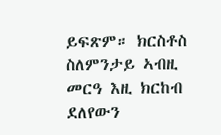ይፍጽም። ክርስቶስ  ስለምንታይ ኣብዚ መርዓ እዚ ክርከብ ደለየውን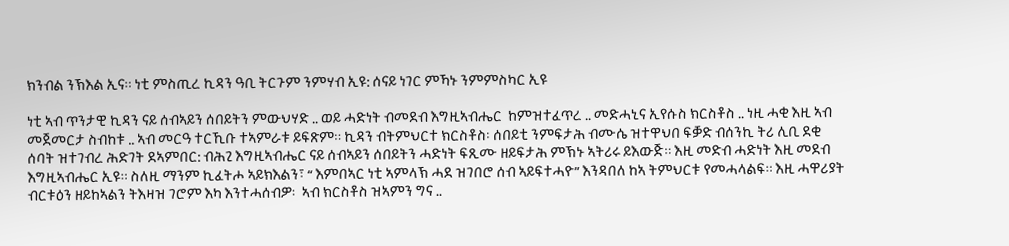ክንብል ንኽእል ኢና። ነቲ ምስጢረ ኪዳን ዓቢ ትርጉም ንምሃብ ኢዩ: ሰናይ ነገር ምኻኑ ንምምስካር ኢዩ

ነቲ ኣብ ጥንታዊ ኪዳን ናይ ሰብኣይን ሰበይትን ምውህሃድ .. ወይ ሓድነት ብመደብ እግዚኣብሔር  ከምዝተፈጥረ .. መድሓኒና ኢየሱስ ክርስቶስ .. ነዚ ሓቂ እዚ ኣብ መጀመርታ ስብከቱ .. ኣብ መርዓ ተርኺቡ ተኣምራቱ ይፍጽም። ኪዳን ብትምህርተ ክርስቶስ፡ ሰበይቲ ንምፍታሕ ብሙሴ ዝተዋህበ ፍቓድ ብሰንኪ ትሪ ሊቢ ደቂ ሰባት ዝተገብረ ሕድገት ደኣምበር: ብሕጊ እግዚኣብሔር ናይ ሰብኣይን ሰበይትን ሓድነት ፍጺሙ ዘይፍታሕ ምኽኑ ኣትሪሩ ይእውጅ። እዚ መድብ ሓድነት እዚ መደብ እግዚኣብሔር ኢዩ። ስለዚ ማንም ኪፈትሖ ኣይክእልን፣ “ እምበኣር ነቲ ኣምላኽ ሓደ ዝገበሮ ሰብ ኣይፍተሓዮ” እንዳበለ ከኣ ትምህርቱ የመሓላልፍ። እዚ ሓዋሪያት ብርቱዕን ዘይከኣልን ትእዛዝ ገሮም እካ እንተሓሰብዎ፡  ኣብ ክርስቶስ ዝኣምን ግና ..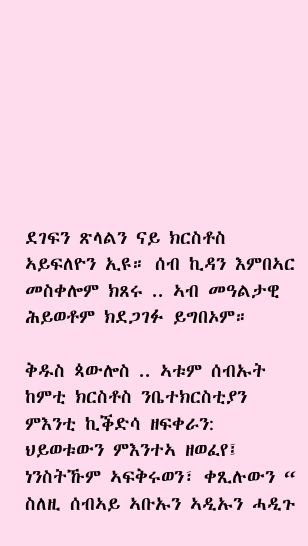ደገፍን ጽላልን ናይ ክርስቶስ ኣይፍለዮን ኢዩ። ሰብ ኪዳን እምበኣር መስቀሎም ክጸሩ .. ኣብ መዓልታዊ ሕይወቶም ክደጋገፉ ይግበኦም።

ቅዱስ ጳውሎስ .. ኣቱም ሰብኡት ከምቲ ክርስቶስ ንቤተክርስቲያን ምእንቲ ኪቕድሳ ዘፍቀራን: ህይወቱውን ምእንተኣ ዘወፈየ፤ ነንስትኹም ኣፍቅሩወን፣ ቀጺሉውን “ ስለዚ ሰብኣይ ኣቡኡን ኣዲኡን ሓዲጉ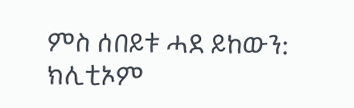ምስ ሰበይቱ ሓደ ይከውን: ክሊቲኦም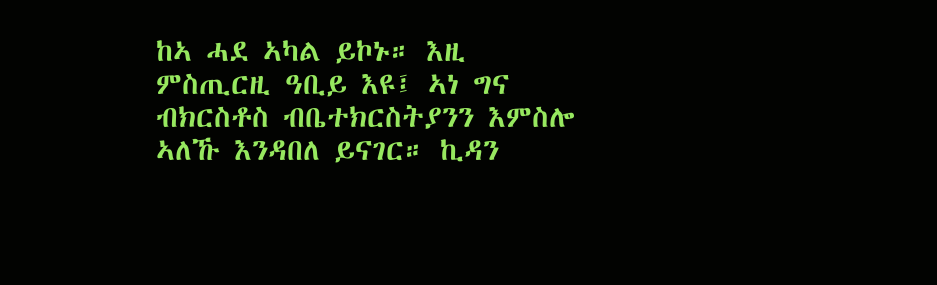ከኣ ሓደ ኣካል ይኮኑ። እዚ ምስጢርዚ ዓቢይ እዩ፤ ኣነ ግና ብክርስቶስ ብቤተክርስትያንን እምስሎ ኣለኹ እንዳበለ ይናገር። ኪዳን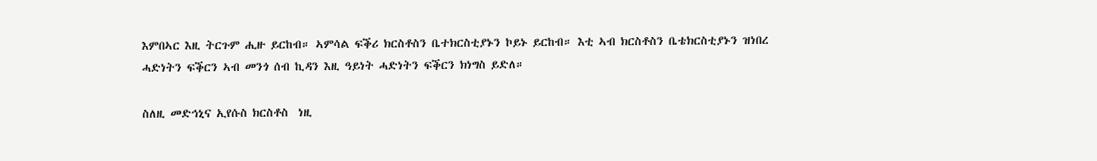እምበኣር እዚ ትርጉም ሒዙ ይርከብ። ኣምሳል ፍቕሪ ክርስቶስን ቤተክርስቲያኑን ኮይኑ ይርከብ። እቲ ኣብ ክርስቶስን ቤቴክርስቲያኑን ዝነበረ ሓድነትን ፍቕርን ኣብ መንጎ ሰብ ኪዳን እዚ ዓይነት ሓድነትን ፍቕርን ክነግስ ይድለ።

ስለዚ መድኅኒና ኢየሱስ ክርስቶስ  ነዚ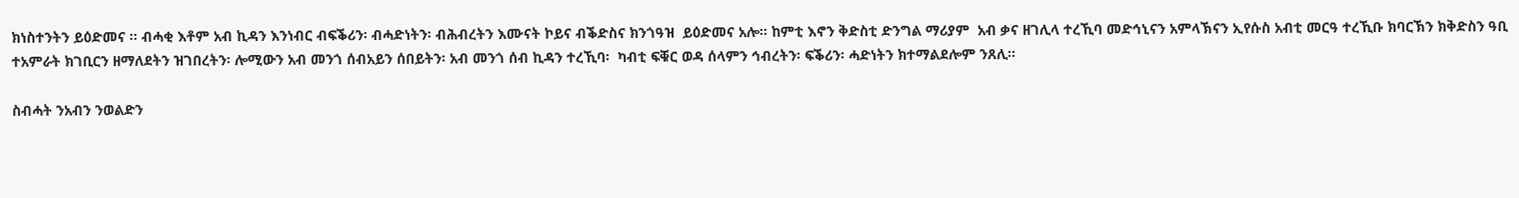ክነስተንትን ይዕድመና ፡፡ ብሓቂ እቶም አብ ኪዳን እንነብር ብፍቕሪን፡ ብሓድነትን፡ ብሕብረትን እሙናት ኮይና ብቕድስና ክንጎዓዝ  ይዕድመና አሎ። ከምቲ እኖን ቅድስቲ ድንግል ማሪያም  አብ ቃና ዘገሊላ ተረኺባ መድኅኒናን አምላኽናን ኢየሱስ አብቲ መርዓ ተረኺቡ ክባርኽን ክቅድስን ዓቢ ተአምራት ክገቢርን ዘማለደትን ዝገበረትን፡ ሎሚውን አብ መንጎ ሰብአይን ሰበይትን፡ አብ መንጎ ሰብ ኪዳን ተረኺባ፡  ካብቲ ፍቑር ወዳ ሰላምን ኅብረትን፡ ፍቕሪን፡ ሓድነትን ክተማልደሎም ንጸሊ።

ስብሓት ንአብን ንወልድን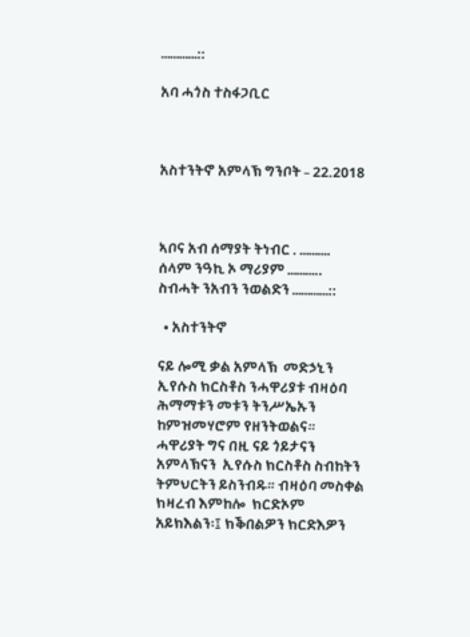…………::

አባ ሓጎስ ተስፋጋቢር



አስተንትኖ አምላኽ ግንቦት – 22.2018



ኣቦና አብ ሰማያት ትነብር . ……….
ሰላም ንዓኪ ኦ ማሪያም ………..
ስብሓት ንአብን ንወልድን …………::

  • አስተንትኖ

ናይ ሎሚ ቃል አምላኽ  መድኃኒን ኢየሱስ ክርስቶስ ንሓዋሪያቱ ብዛዕባ  ሕማማቱን መቱን ትንሥኤኡን ከምዝመሃሮም የዘንትወልና። ሓዋሪያት ግና በዚ ናይ ጎይታናን አምላኽናን  ኢየሱስ ክርስቶስ ስብከትን ትምህርትን ይስንብዱ። ብዛዕባ መስቀል ክዛረብ እምከሎ  ክርድኦም አይክእልን፡፤ ክቕበልዎን ክርድእዎን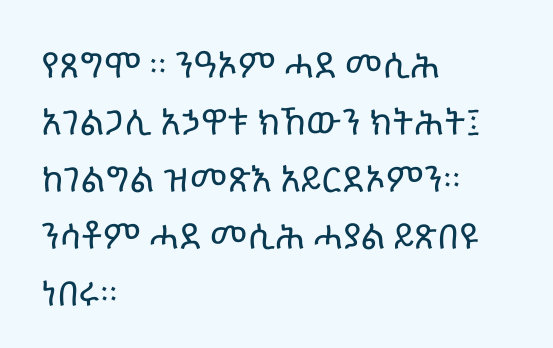የጸግሞ ። ንዓኦም ሓደ መሲሕ አገልጋሊ አኃዋቱ ክኸውን ክትሕት፤ ከገልግል ዝመጽእ አይርደኦምን። ንሳቶም ሓደ መሲሕ ሓያል ይጽበዩ ነበሩ።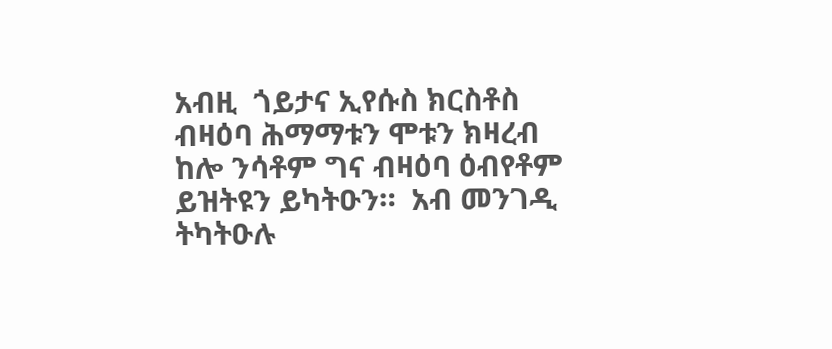አብዚ  ጎይታና ኢየሱስ ክርስቶስ ብዛዕባ ሕማማቱን ሞቱን ክዛረብ ከሎ ንሳቶም ግና ብዛዕባ ዕብየቶም ይዝትዩን ይካትዑን።  አብ መንገዲ ትካትዑሉ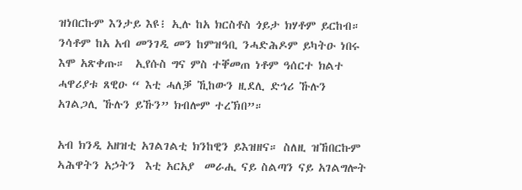ዝነበርኩም እንታይ እዩ፧ ኢሉ ከአ ክርስቶስ ጎይታ ክሃቶም ይርከብ። ንሳቶም ከአ አብ መንገዲ መን ከምዝዓቢ ንሓድሕዶም ይካትዑ ነበሩ እሞ አጽቀጡ።  ኢየሱስ ግና ምስ ተቐመጠ ነቶም ዓሰርተ ክልተ ሓዋሪያቱ ጸዊዑ “ እቲ ሓለቓ ኺከውን ዚደሊ ድኅሪ ኹሉን አገልጋሊ ኹሉን ይኹን” ክብሎም ተረኽበ”።

አብ ክንዲ አዘዝቲ አገልገልቲ ክንከዊን ይእዝዘና። ስለዚ ዝኸበርኩም ኣሕዋትን አኃትን  እቲ አርአያ  መራሒ ናይ ስልጣን ናይ አገልግሎት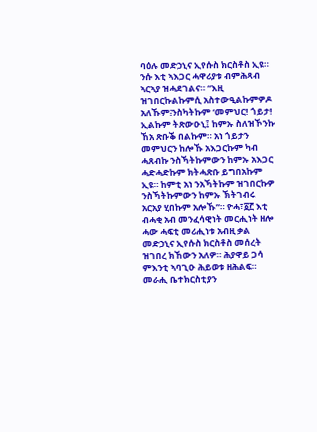ባዕሉ መድኃኒና ኢየሱስ ክርስቶስ ኢዩ። ንሱ እቲ ኣእጋር ሓዋሪያቱ ብምሕጻብ ኣርኣያ ዝሓደገልና። “እዚ ዝገበርኩልኩምሲ አስተውዒልኩምዎዶ አለኹም፧ንስካትኩም ‘መምህር! ጎይታ! ኢልኩም ትጽውዑኒ፤ ከምኡ ስለዝኾንኩ  ኸአ ጽቡቕ በልኩም። አነ ጎይታን መምህርን ከሎኹ አእጋርኩም ካብ ሓጸብኩ ንስኻትኩምውን ከምኡ አእጋር ሓድሓድኩም ክትሓጽቡ ይግበአኩም ኢዩ። ከምቲ አነ ንአኻትኩም ዝገበርኩዎ ንስኻትኩምውን ከምኡ ኽትገብሩ አርአያ ሂበኩም አሎኹ”። ዮሓ፣፩፫ እቲ ብሓቂ አብ መንፈሳዊነት መርሒነት ዘሎ ሓው ሓፍቲ መሪሒነቱ አብዚ ቃል መድኃኒና ኢየሱስ ክርስቶስ መሰረት ዝገበረ ክኸውን አለዎ። ሕያዋይ ጋሳ ምእንቲ ኣባጊዑ ሕይወቱ ዘሕልፍ። መራሒ ቤተክርስቲያን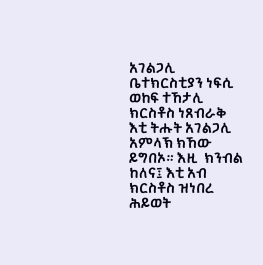አገልጋሊ ቤተክርስቲያን ነፍሲ ወከፍ ተኸታሊ ክርስቶስ ነጸብራቅ እቲ ትሑት አገልጋሊ አምላኽ ክኸው ይግበኦ። እዚ  ክንብል ከለና፤ እቲ አብ ክርስቶስ ዝነበረ ሕይወት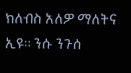ክለብስ አለዎ ማለትና ኢዩ። ንሱ ንጉሰ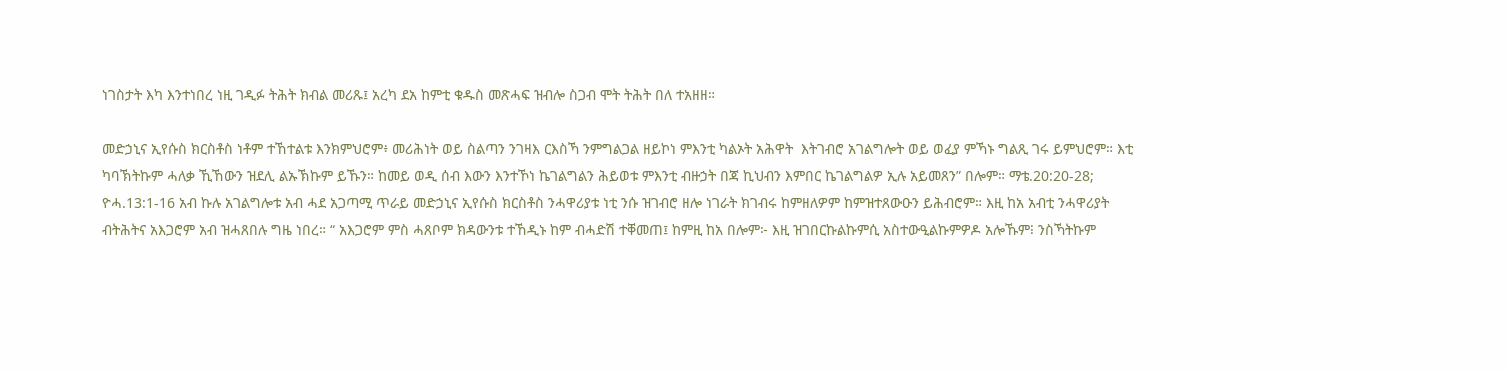ነገስታት እካ እንተነበረ ነዚ ገዲፉ ትሕት ክብል መሪጹ፤ አረካ ደአ ከምቲ ቁዱስ መጽሓፍ ዝብሎ ስጋብ ሞት ትሕት በለ ተአዘዘ።

መድኃኒና ኢየሱስ ክርስቶስ ነቶም ተኸተልቱ እንክምህሮም፥ መሪሕነት ወይ ስልጣን ንገዛእ ርእስኻ ንምግልጋል ዘይኮነ ምእንቲ ካልኦት አሕዋት  እትገብሮ አገልግሎት ወይ ወፈያ ምኻኑ ግልጺ ገሩ ይምህሮም። እቲ ካባኽትኩም ሓለቃ ኺኸውን ዝደሊ ልኡኽኩም ይኹን። ከመይ ወዲ ሰብ እውን እንተኾነ ኬገልግልን ሕይወቱ ምእንቲ ብዙኃት በጃ ኪህብን እምበር ኬገልግልዎ ኢሉ አይመጸን” በሎም። ማቴ.20:20-28; ዮሓ.13:1-16 አብ ኩሉ አገልግሎቱ አብ ሓደ አጋጣሚ ጥራይ መድኃኒና ኢየሱስ ክርስቶስ ንሓዋሪያቱ ነቲ ንሱ ዝገብሮ ዘሎ ነገራት ክገብሩ ከምዘለዎም ከምዝተጸውዑን ይሕብሮም። እዚ ከአ አብቲ ንሓዋሪያት ብትሕትና አእጋሮም አብ ዝሓጸበሉ ግዜ ነበረ። “ አእጋሮም ምስ ሓጸቦም ክዳውንቱ ተኸዲኑ ከም ብሓድሽ ተቐመጠ፤ ከምዚ ከአ በሎም፦ እዚ ዝገበርኩልኩምሲ አስተውዒልኩምዎዶ አሎኹም፧ ንስኻትኩም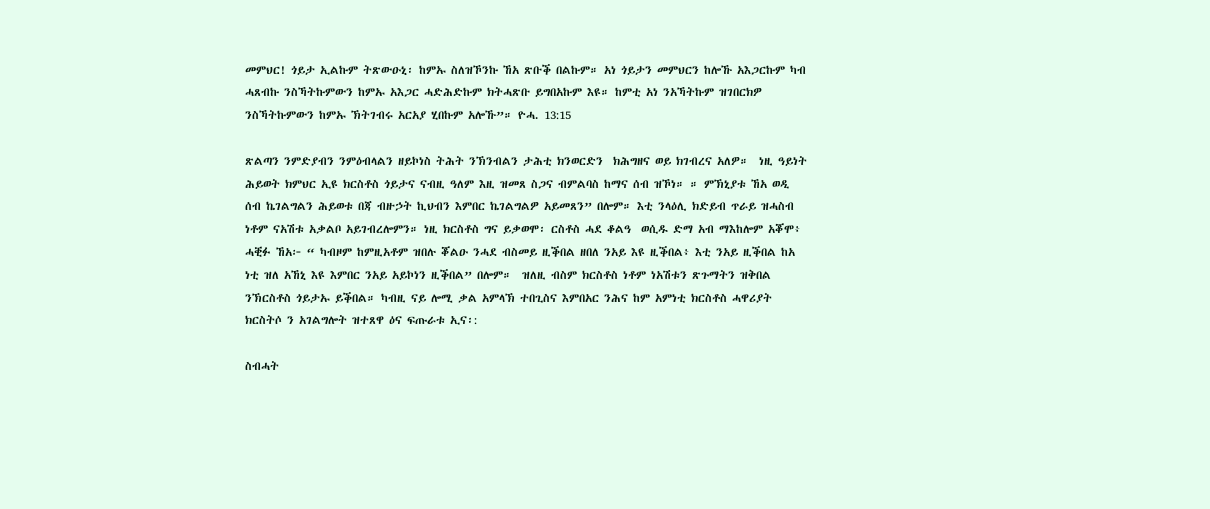መምህር! ጎይታ ኢልኩም ትጽውዑኒ፡ ከምኡ ስለዝኾንኩ ኸአ ጽቡቕ በልኩም። አነ ጎይታን መምህርን ከሎኹ አእጋርኩም ካብ ሓጸብኩ ንስኻትኩምውን ከምኡ አእጋር ሓድሕድኩም ክትሓጽቡ ይግበአኩም እዩ። ከምቲ አነ ንአኻትኩም ዝገበርክዎ ንስኻትኩምውን ከምኡ ኽትገብሩ አርአያ ሂበኩም አሎኹ”። ዮሓ. 13:15

ጽልጣን ንምድያብን ንምዕብላልን ዘይኮነስ ትሕት ንኽንብልን ታሕቲ ክንወርድን  ክሕግዘና ወይ ክገብረና አለዎ።  ነዚ ዓይነት ሕይወት ክምህር ኢዩ ክርስቶስ ጎይታና ናብዚ ዓለም እዚ ዝመጸ ስጋና ብምልባስ ከማና ሰብ ዝኾነ። ። ምኽኒያቱ ኸአ ወዲ ሰብ ኬገልግልን ሕይወቱ በጃ ብዙኃት ኪህብን እምበር ኬገልግልዎ አይመጸን” በሎም። እቲ ንላዕሊ ክድይብ ጥራይ ዝሓስብ ነቶም ናአሽቱ አቃልቦ አይገብረሎምን። ነዚ ክርስቶስ ግና ይቃወሞ፡ ርስቶስ ሓደ ቆልዓ  ወሲዱ ድማ አብ ማእከሎም አቖሞ፥ ሓቒፉ ኸአ፦ “ ካብዞም ከምዚአቶም ዝበሉ ቖልዑ ንሓደ ብስመይ ዚቕበል ዘበለ ንአይ እዩ ዚቕበል፥ እቲ ንአይ ዚቕበል ከአ ነቲ ዝለ አኸኒ እዩ እምበር ንአይ አይኮነን ዚቕበል” በሎም።  ዝለዚ ብስም ክርስቶስ ነቶም ነአሽቱን ጽጉማትን ዝቅበል ንኽርስቶስ ጎይታኡ ይቕበል። ካብዚ ናይ ሎሚ ቃል አምላኽ ተበጊስና እምበአር ንሕና ከም አምነቲ ክርስቶስ ሓዋሪያት ክርስትሶ ን አገልግሎት ዝተጸዋ ዕና ፍጡራቱ ኢና፡:

ስብሓት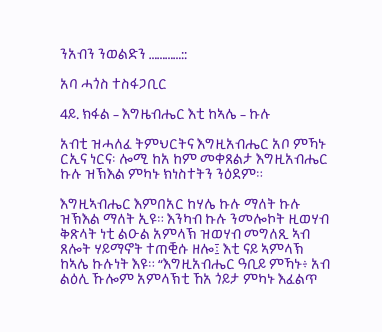ንአብን ንወልድን …………::

አባ ሓጎስ ተስፋጋቢር

4ይ. ክፋል – እግዜብሔር እቲ ከኣሌ – ኩሉ

አብቲ ዝሓለፈ ትምህርትና እግዚአብሔር አቦ ምኻኑ ርኢና ነርና፡ ሎሚ ከአ ከም መቀጸልታ እግዚአብሔር ኩሉ ዝኽእል ምካኑ ክነስተትን ንዕደም።

እግዚኣብሔር እምበአር ከሃሌ ኩሉ ማለት ኩሉ ዝኽእል ማለት ኢዩ። እንካብ ኩሉ ንመሎኮት ዚወሃብ ቅጽላት ነቲ ልዑል አምላኽ ዝወሃብ መግለጺ ኣብ ጸሎት ሃይማኖት ተጠቒሱ ዘሎ፤ እቲ ናይ ኣምላኽ ከኣሌ ኩሉነት እዩ። “እግዚአብሔር ዓቢይ ምኻኑ፥ አብ ልዕሊ ኹሎም አምላኽቲ ኸአ ጎይታ ምካኑ እፈልጥ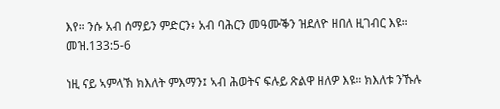እየ። ንሱ አብ ሰማይን ምድርን፥ አብ ባሕርን መዓሙቕን ዝደለዮ ዘበለ ዚገብር እዩ። መዝ.133:5-6

ነዚ ናይ ኣምላኽ ክእለት ምእማን፤ ኣብ ሕወትና ፍሉይ ጽልዋ ዘለዎ እዩ። ክእለቱ ንኹሉ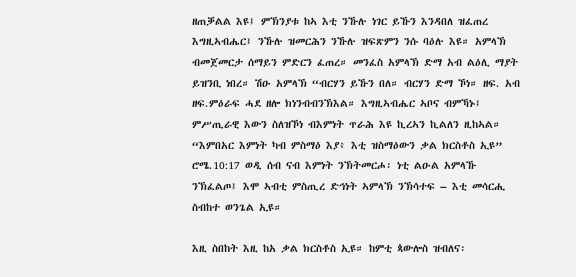ዘጠቓልል እዩ፤ ምኽንያቱ ከኣ እቲ ንኹሉ ነገር ይኹን እንዳበለ ዝፈጠረ እግዚኣብሔር፤ ንኹሉ ዝመርሕን ንኹሉ ዝፍጽምን ንሱ ባዕሉ እዩ። አምላኽ ብመጀመርታ ሰማይን ምድርን ፈጠረ። መንፈስ አምላኽ ድማ አብ ልዕሊ ማያት ይዝንቢ ነበረ። ሽዑ አምላኽ “ብርሃን ይኹን በለ። ብርሃን ድማ ኾነ። ዘፍ. አብ ዘፍ.ምዕራፍ ሓደ ዘሎ ክነንብብንኽእል። እግዚኣብሔር ኣቦና ብምኻኑ፤ ምሥጢራዊ እውን ስለዝኾነ ብእምነት ጥራሕ እዩ ኪረኣን ኪልለን ዚከኣል። “እምበአር እምነት ካብ ምስማዕ እያ፥ እቲ ዝስማዕውን ቃል ክርስቶስ ኢዩ” ሮሜ.10:17 ወዲ ሰብ ናብ እምነት ንኽትመርሖ፡ ነቲ ልዑል አምላኹ ንኽፈልጦ፤ እሞ ኣብቲ ምስጢረ ድኅነት ኣምላኽ ንኽሳተፍ – እቲ መሳርሒ ስብከተ ወንጌል ኢዩ።

እዚ ስበከት እዚ ከአ ቃል ክርስቶስ ኢዩ። ከምቲ ጳውሎስ ዝብለና፡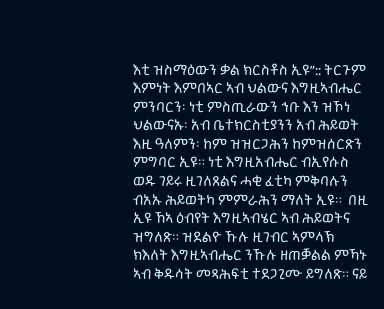እቲ ዝስማዕውን ቃል ክርስቶስ ኢዩ”:: ትርጉም እምነት እምበኣር ኣብ ህልውና እግዚኣብሔር ምንባርን፡ ነቲ ምስጢራውን ኅቡ እን ዝኾነ ህልውናኡ፡ አብ ቤተክርስቲያንን አብ ሕይወት እዚ ዓለምን፡ ከም ዝዝርጋሕን ከምዝሰርጽን ምግባር ኢዩ። ነቲ እግዚአብሔር ብኢየሱስ ወዱ ገይሩ ዚገለጸልና ሓቂ ፈቲካ ምቅባሉን ብአኡ ሕይወትካ ምምራሕን ማለት ኢዩ።  በዚ ኢዩ ኸኣ ዕብየት እግዚኣብሄር ኣብ ሕይወትና ዝግለጽ። ዝደልዮ ኹሉ ዚገብር ኣምላኽ ክእለት እግዚኣብሔር ንኹሉ ዘጠቓልል ምኻኑ ኣብ ቅዱሳት መጻሕፍቲ ተደጋጊሙ ይግለጽ። ናይ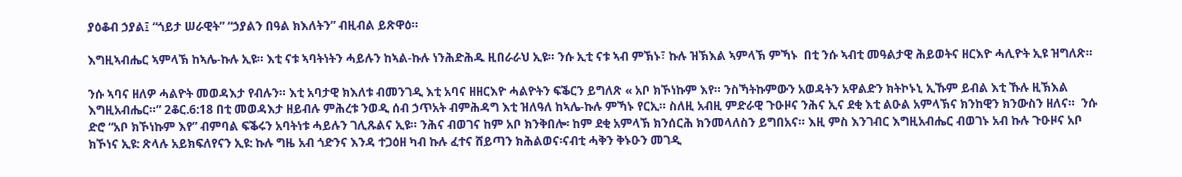ያዕቆብ ኃያል፤ “ጎይታ ሠራዊት” “ኃያልን በዓል ክእለትን” ብዚብል ይጽዋዕ።

እግዚኣብሔር ኣምላኽ ከኣሌ-ኩሉ ኢዩ። እቲ ናቱ ኣባትነትን ሓይሉን ከኣል-ኩሉ ነንሕድሕዱ ዚበራራህ ኢዩ። ንሱ ኢቲ ናቱ ኣብ ምኽኑ፣ ኩሉ ዝኽእል ኣምላኽ ምኻኑ  በቲ ንሱ ኣብቲ መዓልታዊ ሕይወትና ዘርእዮ ሓሊዮት ኢዩ ዝግለጽ።

ንሱ ኣባና ዘለዎ ሓልዮት መወዳእታ የብሉን። እቲ አባታዊ ክእለቱ ብመንገዲ እቲ አባና ዘዘርእዮ ሓልዮትን ፍቕርን ይግለጽ « አቦ ክኾነኩም እየ። ንስኻትኩምውን አወዳትን አዋልድን ክትኮኑኒ ኢኹም ይብል እቲ ኹሉ ዚኽእል እግዚአብሔር።” 2ቆር.6:18 በቲ መወዳእታ ዘይብሉ ምሕረቱ ንወዲ ሰብ ኃጥአት ብምሕዳግ እቲ ዝለዓለ ከኣሌ-ኩሉ ምኻኑ የርኢ። ስለዚ አብዚ ምድራዊ ጉዑዞና ንሕና ኢና ደቂ እቲ ልዑል አምላኽና ክንከዊን ክንውስን ዘለና።  ንሱ ድሮ “አቦ ክኾነኩም እየ” ብምባል ፍቕሩን አባትነቱ ሓይሉን ገሊጹልና ኢዩ። ንሕና ብወገና ከም አቦ ክንቅበሎ፡ ከም ደቂ አምላኽ ክንሰርሕ ክንመላለስን ይግበአና። እዚ ምስ እንገብር እግዚአብሔር ብወገኑ አብ ኩሉ ጉዑዞና አቦ ክኾነና ኢዩ: ጽላሉ አይክፍለየናን ኢዩ: ኩሉ ግዜ አብ ጎድንና እንዳ ተጋዕዘ ካብ ኩሉ ፈተና ሸይጣን ክሕልወና፡ናብቲ ሓቅን ቅኑዑን መገዲ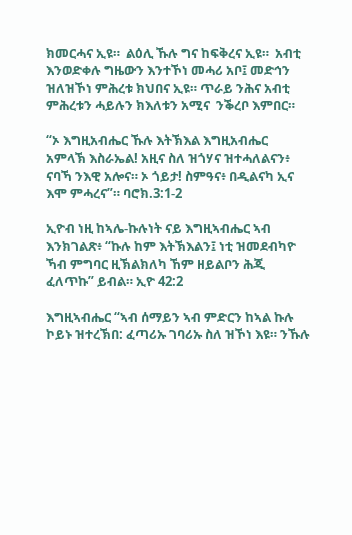ክመርሓና ኢዩ።  ልዕሊ ኹሉ ግና ከፍቅረና ኢዩ።  አብቲ እንወድቀሉ ግዜውን እንተኾነ መሓሪ አቦ፤ መድኅን ዝለዝኾነ ምሕረቱ ክህበና ኢዩ። ጥራይ ንሕና አብቲ ምሕረቱን ሓይሉን ክእለቱን አሚና  ንቕረቦ እምበር።

“ኦ እግዚአብሔር ኹሉ እትኽእል እግዚአብሔር አምላኽ እስራኤል! አዚና ስለ ዝጎሃና ዝተሓለልናን፥ ናባኻ ንእዊ አሎና። ኦ ጎይታ! ስምዓና፥ በዲልናካ ኢና እሞ ምሓረና”። ባሮክ.3:1-2

ኢዮብ ነዚ ከኣሌ-ኩሉነት ናይ እግዚኣብሔር ኣብ እንክገልጽ፥ “ኩሉ ከም እትኽእልን፤ ነቲ ዝመደብካዮ ኻብ ምግባር ዚኽልክለካ ኸም ዘይልቦን ሕጂ ፈለጥኩ” ይብል። ኢዮ 42:2

እግዚኣብሔር “ኣብ ሰማይን ኣብ ምድርን ከኣል ኩሉ ኮይኑ ዝተረኽበ: ፈጣሪኡ ገባሪኡ ስለ ዝኾነ እዩ። ንኹሉ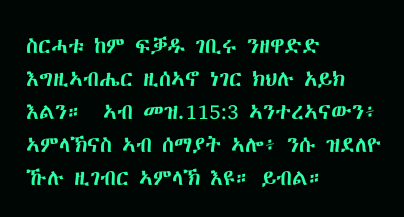ስርሓቱ ከም ፍቓዱ ገቢሩ ንዘዋድድ እግዚኣብሔር ዚሰኣኖ ነገር ክህሉ አይክ እልን።  ኣብ መዝ.115:3 ኣንተረኣናውን፥ ኣምላኽናስ ኣብ ሰማያት ኣሎ፥ ንሱ ዝደለዮ ኹሉ ዚገብር ኣምላኽ እዩ። ይብል።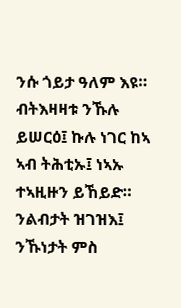ንሱ ጎይታ ዓለም እዩ። ብትእዛዛቱ ንኹሉ ይሠርዕ፤ ኩሉ ነገር ከኣ ኣብ ትሕቲኡ፤ ነኣኡ ተኣዚዙን ይኸይድ። ንልብታት ዝገዝእ፤ ንኹነታት ምስ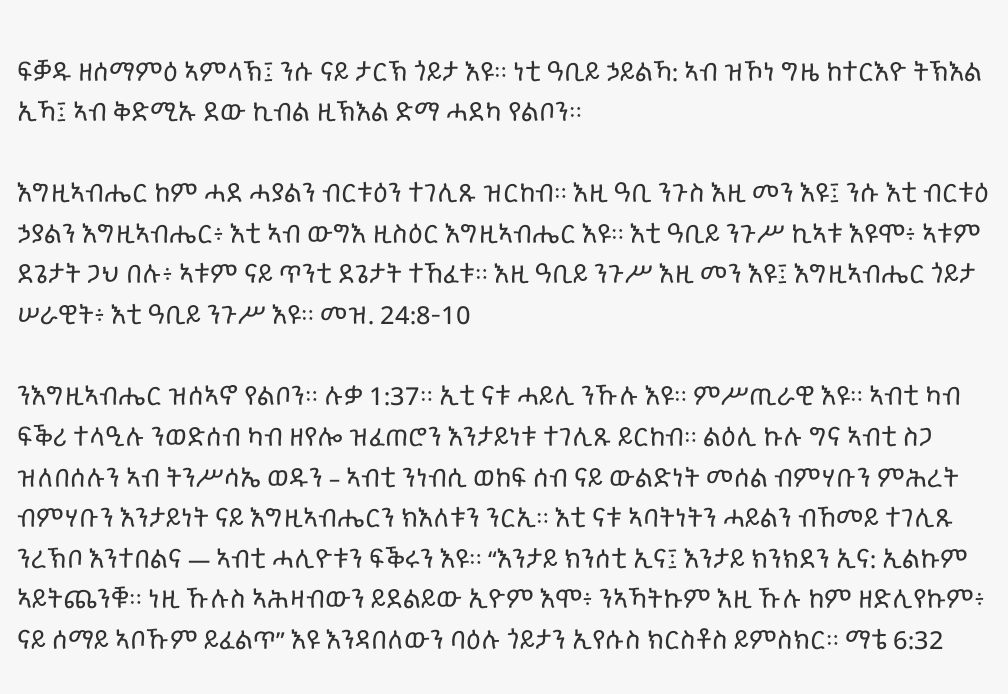ፍቓዱ ዘሰማምዕ ኣምላኽ፤ ንሱ ናይ ታርኽ ጎይታ እዩ። ነቲ ዓቢይ ኃይልኻ: ኣብ ዝኾነ ግዜ ከተርእዮ ትኽእል ኢኻ፤ ኣብ ቅድሚኡ ደው ኪብል ዚኽእል ድማ ሓደካ የልቦን።

እግዚኣብሔር ከም ሓደ ሓያልን ብርቱዕን ተገሊጹ ዝርከብ። እዚ ዓቢ ንጉስ እዚ መን እዩ፤ ንሱ እቲ ብርቱዕ ኃያልን እግዚኣብሔር፥ እቲ ኣብ ውግእ ዚስዕር እግዚኣብሔር እዩ። እቲ ዓቢይ ንጉሥ ኪኣቱ እዩሞ፥ ኣቱም ደጌታት ጋህ በሉ፥ ኣቱም ናይ ጥንቲ ደጌታት ተኸፈቱ። እዚ ዓቢይ ንጉሥ እዚ መን እዩ፤ እግዚኣብሔር ጎይታ ሠራዊት፥ እቲ ዓቢይ ንጉሥ እዩ። መዝ. 24:8-10

ንእግዚኣብሔር ዝሰኣኖ የልቦን። ሉቃ 1:37። ኢቲ ናቱ ሓይሊ ንኹሉ እዩ። ምሥጢራዊ እዩ። ኣብቲ ካብ ፍቕሪ ተላዒሉ ንወድሰብ ካብ ዘየሎ ዝፈጠሮን እንታይነቱ ተገሊጹ ይርከብ። ልዕሊ ኩሉ ግና ኣብቲ ስጋ ዝለበሰሉን ኣብ ትንሥሳኤ ወዱን – ኣብቲ ንነብሲ ወከፍ ሰብ ናይ ውልድነት መሰል ብምሃቡን ምሕረት ብምሃቡን እንታይነት ናይ እግዚኣብሔርን ክእለቱን ንርኢ። እቲ ናቱ ኣባትነትን ሓይልን ብኸመይ ተገሊጹ ንረኽቦ እንተበልና — ኣብቲ ሓሊዮቱን ፍቕሩን እዩ። “እንታይ ክንሰቲ ኢና፤ እንታይ ክንክደን ኢና: ኢልኩም ኣይትጨንቑ። ነዚ ኹሉስ ኣሕዛብውን ይደልይው ኢዮም እሞ፥ ንኣኻትኩም እዚ ኹሉ ከም ዘድሊየኩም፥ ናይ ሰማይ ኣቦኹም ይፈልጥ” እዩ እንዳበለውን ባዕሉ ጎይታን ኢየሱስ ክርስቶስ ይምስክር። ማቴ 6:32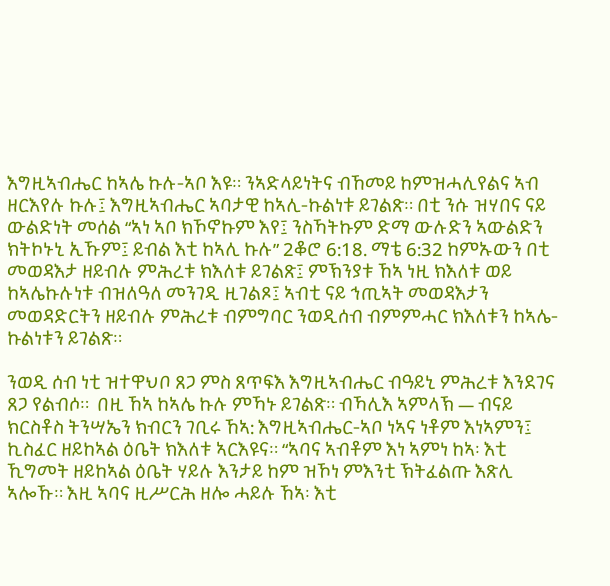እግዚኣብሔር ከኣሌ ኩሉ-ኣቦ እዩ። ንኣድላይነትና ብኸመይ ከምዝሓሊየልና ኣብ ዘርእየሉ ኩሉ፤ እግዚኣብሔር ኣባታዊ ከኣሊ-ኩልነቱ ይገልጽ። በቲ ንሱ ዝሃበና ናይ ውልድነት መሰል “ኣነ ኣቦ ክኾኖኩም እየ፤ ንስኻትኩም ድማ ውሉድን ኣውልድን ክትኮኑኒ ኢኹም፤ ይብል እቲ ከኣሊ ኩሉ” 2ቆሮ 6:18. ማቴ 6:32 ከምኡውን በቲ መወዳእታ ዘይብሉ ምሕረቱ ክእለቱ ይገልጽ፤ ምኽንያቱ ኸኣ ነዚ ክእለቱ ወይ ከኣሌኩሉነቱ ብዝለዓለ መንገዲ ዚገልጾ፤ ኣብቲ ናይ ኅጢኣት መወዳእታን መወዳድርትን ዘይብሉ ምሕረቱ ብምግባር ንወዲሰብ ብምምሓር ክእለቱን ከኣሌ-ኩልነቱን ይገልጽ።

ንወዲ ሰብ ነቲ ዝተዋህቦ ጸጋ ምስ ጸጥፍእ እግዚኣብሔር ብዓይኒ ምሕረቱ እንደገና ጸጋ የልብሶ።  በዚ ኸኣ ከኣሌ ኩሉ ምኻኑ ይገልጽ። ብኻሊእ ኣምላኽ — ብናይ ክርስቶስ ትንሣኤን ክብርን ገቢሩ ኸኣ: እግዚኣብሔር-ኣቦ ነኣና ነቶም እነኣምን፤ ኪስፈር ዘይከኣል ዕቤት ክእለቱ ኣርእዩና። “ኣባና ኣብቶም እነ ኣምነ ከኣ፡ እቲ ኺግመት ዘይከኣል ዕቤት ሃይሉ እንታይ ከም ዝኾነ ምእንቲ ኽትፈልጡ እጽሊ ኣሎኹ። እዚ ኣባና ዚሥርሕ ዘሎ ሓይሉ ኸኣ፡ እቲ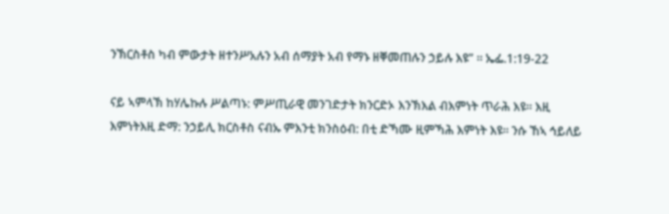ንኽርስቶስ ካብ ምውታት ዘተንሥአሉን አብ ሰማያት አብ የማኑ ዘቐመጠሉን ኃይሉ እዩ” ። ኤፌ.1:19-22

ናይ ኣምላኽ ከሃሌኩሉ ሥልጣኑ: ምሥጢራዊ መንገድታት ክንርድኦ እንኽእል ብእምነት ጥራሕ እዩ። እዚ እምነትእዚ ድማ: ንኃይሊ ክርስቶስ ናብኡ ምእንቲ ክንስዕብ: በቲ ድኻሙ ዚምኻሕ እምነት እዩ። ንሱ ኸኣ ኅይለይ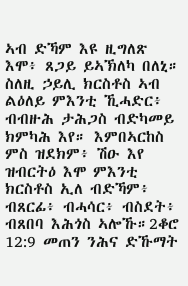ኣብ ድኻም እዩ ዚግለጽ እሞ፥ ጸጋይ ይኣኽለካ በለኒ። ስለዚ ኃይሊ ክርስቶስ ኣብ ልዕለይ ምእንቲ ኺሓድር፥ ብብዙሕ ታሕጋስ ብድካመይ ክምካሕ እየ። እምበኣርከስ ምስ ዝደክም፥ ሽዑ እየ ዝብርትዕ እሞ ምእንቲ ክርስቶስ ኢለ ብድኻም፥ ብጸርፊ፥ ብሓሳር፥ ብስደት፥ ብጸበባ እሕጎስ ኣሎኹ።2ቆሮ 12:9 መጠን ንሕና ድኹማት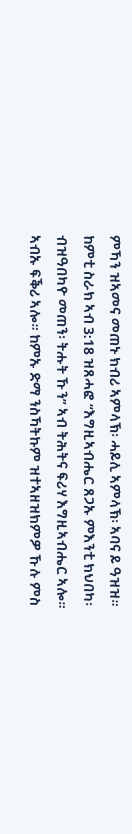ምኻን ዝኣመና መጠኑ ክብሪ ኣምላኽ፡ ሓይሊ ኣምላኽ፡ ኣባና ይ ዓዝዝ። ከምቲ ስራክ ኣብ 3:18 ዝጸሓፎ “እግዚኣብሔር ጸጋኡ ምእንቲ ክህበካ፡ ብዝዓበካዮ መጠን፡ ትሑት ኹን” ኣብ ትሕትና ፍሪሃ እግዚኣብሔር ኣሎ። ኣብኡ ፍቕሪ ኣሎ። ከምኡ ድማ ንስኻትኩም ዝተኣዘዝክምዎ ኹሉ ምስ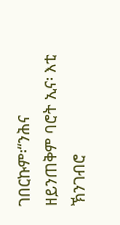ገበርኩም፡“ንሕና ዘይንጠቅም ባሮት ኢና፡ እቲ ኽንገብሮ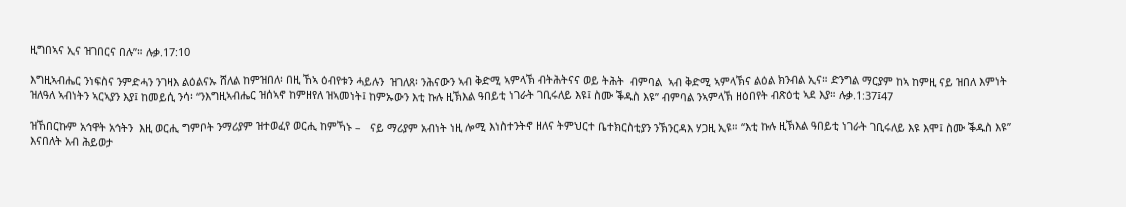ዚግበኣና ኢና ዝገበርና በሉ”። ሉቃ.17:10

እግዚኣብሔር ንነፍስና ንምድሓን ንገዛእ ልዕልናኡ ሸለል ከምዝበለ፡ በዚ ኸኣ ዕብየቱን ሓይሉን  ዝገለጸ፡ ንሕናውን ኣብ ቅድሚ ኣምላኽ ብትሕትናና ወይ ትሕት  ብምባል  ኣብ ቅድሚ ኣምላኽና ልዕል ክንብል ኢና። ድንግል ማርያም ከኣ ከምዚ ናይ ዝበለ እምነት ዝለዓለ ኣብነትን ኣርኣያን እያ፤ ከመይሲ ንሳ፡ “ንእግዚኣብሔር ዝሰኣኖ ከምዘየለ ዝኣመነት፤ ከምኡውን እቲ ኩሉ ዚኽእል ዓበይቲ ነገራት ገቢሩለይ እዩ፤ ስሙ ቕዱስ እዩ” ብምባል ንኣምላኽ ዘዕበየት ብጽዕቲ ኣደ እያ። ሉቃ.1:37፤47

ዝኸበርኩም አኅዋት አኅትን  እዚ ወርሒ ግምቦት ንማሪያም ዝተወፈየ ወርሒ ከምኻኑ –   ናይ ማሪያም አብነት ነዚ ሎሚ እነስተንትኖ ዘለና ትምህርተ ቤተክርስቲያን ንኽንርዳእ ሃጋዚ ኢዩ። “እቲ ኩሉ ዚኽእል ዓበይቲ ነገራት ገቢሩለይ እዩ እሞ፤ ስሙ ቕዱስ እዩ” እናበለት አብ ሕይወታ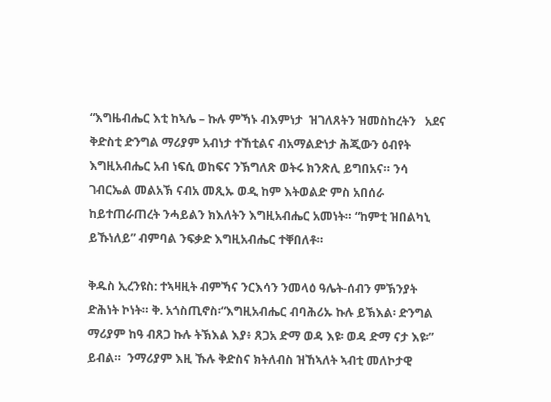“እግዜብሔር እቲ ከኣሌ – ኩሉ ምኻኑ ብእምነታ  ዝገለጸትን ዝመስከረትን   አደና ቅድስቲ ድንግል ማሪያም አብነታ ተኸቲልና ብአማልድነታ ሕጂውን ዕብየት እግዚአብሔር አብ ነፍሲ ወከፍና ንኽግለጽ ወትሩ ክንጽሊ ይግበአና። ንሳ ገብርኤል መልአኽ ናብአ መጺኡ ወዲ ከም እትወልድ ምስ አበሰራ ከይተጠራጠረት ንሓይልን ክእለትን እግዚአብሔር አመነት። “ከምቲ ዝበልካኒ ይኹነለይ” ብምባል ንፍቃድ እግዚአብሔር ተቐበለቶ።

ቅዱስ ኢረንዩስ: ተኣዛዚት ብምኻና ንርእሳን ንመላዕ ዓሌት-ሰብን ምኽንያት ድሕነት ኮነት። ቅ. አጎስጢኖስ፡“እግዚአብሔር ብባሕሪኡ ኩሉ ይኽእል፡ ድንግል ማሪያም ከዓ ብጸጋ ኩሉ ትኽእል እያ፥ ጸጋአ ድማ ወዳ እዩ፡ ወዳ ድማ ናታ እዩ፡” ይብል።  ንማሪያም እዚ ኹሉ ቅድስና ክትለብስ ዝኸኣለት ኣብቲ መለኮታዊ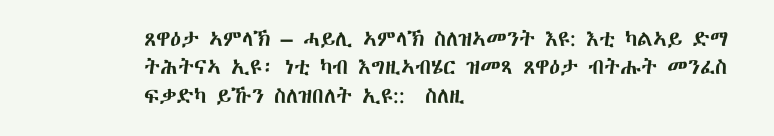ጸዋዕታ ኣምላኽ – ሓይሊ ኣምላኽ ስለዝኣመንት እዩ: እቲ ካልኣይ ድማ ትሕትናኣ ኢዩ፡ ነቲ ካብ እግዚኣብሄር ዝመጻ ጸዋዕታ ብትሑት መንፈስ ፍቃድካ ይኹን ስለዝበለት ኢዩ::  ስለዚ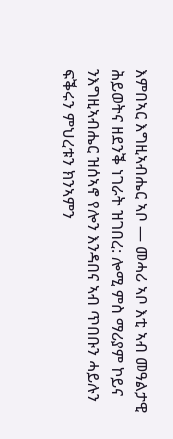እምበኣር እግዚኣብሔር ኣቦ — መሓሪ ኣቦ እቲ ኣብ መዓልታዊ ሕይወትና ዘደንቕ ነገራት ዝገበረ: ሎሚ ምስ ማሪያም ኮይና ንእግዚኣብሔር ዝሰኣኖ የሎን እንዳበና ኣብ ጥበቡን ሓይሉን ፍቕሩን ምህረቱን ክንኣምን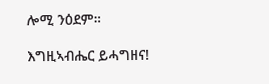ሎሚ ንዕደም።

እግዚኣብሔር ይሓግዘና!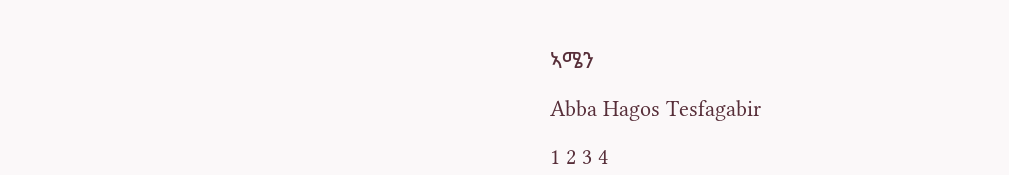ኣሜን

Abba Hagos Tesfagabir

1 2 3 4